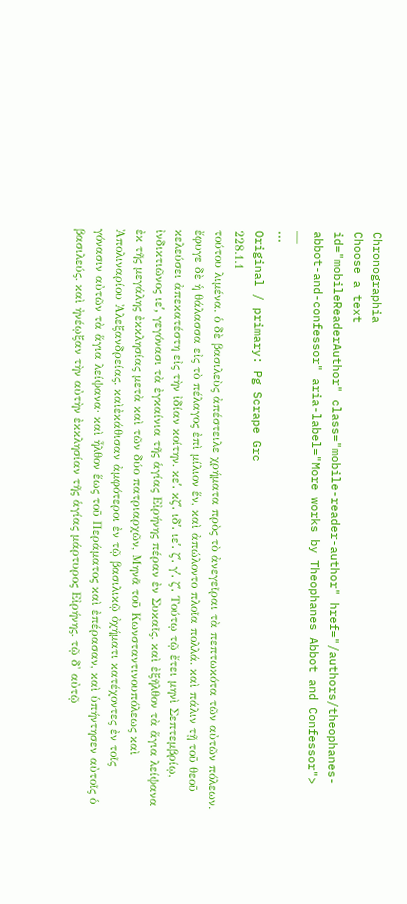Chronographia
Choose a text
id="mobileReaderAuthor" class="mobile-reader-author" href="/authors/theophanes-abbot-and-confessor" aria-label="More works by Theophanes Abbot and Confessor">
—
⋯
Original / primary: Pg Scrape Grc
228.1.1
τούτου λιμένα. ὁ δὲ βασιλεὺς ἀπέστειλε χρήματα πρὸς τὸ ἀνεγεῖραι τὰ πεπτωκότα τῶν αὐτῶν πόλεων. ἔφυγε δὲ ἡ θάλασσα εἰς τὸ πέλαγος ἐπὶ μίλιον ἕν, καὶ ἀπώλοντο πλοῖα πολλά. καὶ πάλιν τῇ τοῦ θεοῦ κελεύσει ἀπεκατέστη εἰς τὴν ἰδίαν κοίτην. κεʹ. κζʹ. ιδʹ. ιεʹ. ζʹ. γʹ. ζʹ. Τούτῳ τῷ ἔτει μηνὶ Σεπτεμβρίῳ, ἰνδικτιῶνος ιεʹ, γεγόνασι τὰ ἐγκαίνια τῆς ἁγίας Εἰρήνης πέραν ἐν Συκαῖς. καὶ ἐξῆλθον τὰ ἅγια λείψανα ἐκ τῆς μεγάλης ἐκκλησίας μετὰ καὶ τῶν δύο πατριαρχῶν, Μηνᾶ τοῦ Κωνσταντινουπόλεως καὶ Ἀπολιναρίου Ἀλεξανδρείας. καὶἐκάθισαν ἀμφότεροι ἐν τῷ βασιλικῷ ὀχήματι κατέχοντες ἐν τοῖς γόνασιν αὐτῶν τὰ ἅγια λείψανα· καὶ ἦλθον ἕως τοῦ Περάματος καὶ ἐπέρασαν, καὶ ὑπήντησεν αὐτοῖς ὁ βασιλεύς. καὶ ἠνέῳξαν τὴν αὐτὴν ἐκκλησίαν τῆς ἁγίας μάρτυρος Εἰρήνης. τῷ δ' αὐτῷ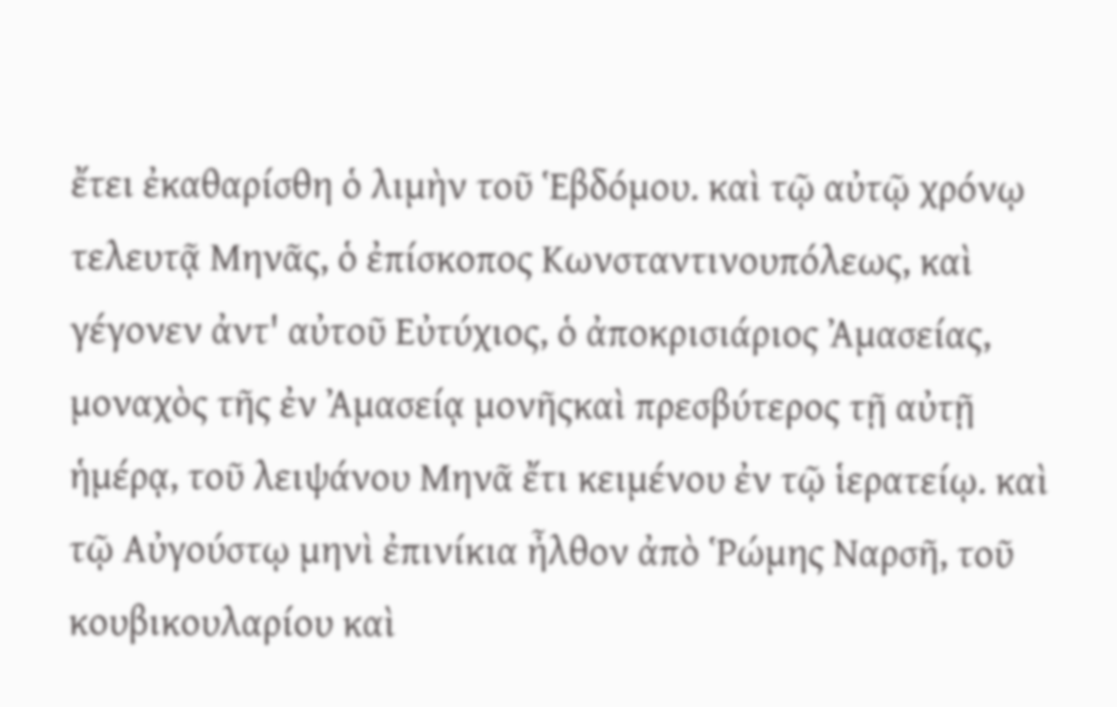ἔτει ἐκαθαρίσθη ὁ λιμὴν τοῦ Ἑβδόμου. καὶ τῷ αὐτῷ χρόνῳ τελευτᾷ Μηνᾶς, ὁ ἐπίσκοπος Κωνσταντινουπόλεως, καὶ γέγονεν ἀντ' αὐτοῦ Εὐτύχιος, ὁ ἀποκρισιάριος Ἀμασείας, μοναχὸς τῆς ἐν Ἀμασείᾳ μονῆςκαὶ πρεσβύτερος τῇ αὐτῇ ἡμέρᾳ, τοῦ λειψάνου Μηνᾶ ἔτι κειμένου ἐν τῷ ἱερατείῳ. καὶ τῷ Αὐγούστῳ μηνὶ ἐπινίκια ἦλθον ἀπὸ Ῥώμης Ναρσῆ, τοῦ κουβικουλαρίου καὶ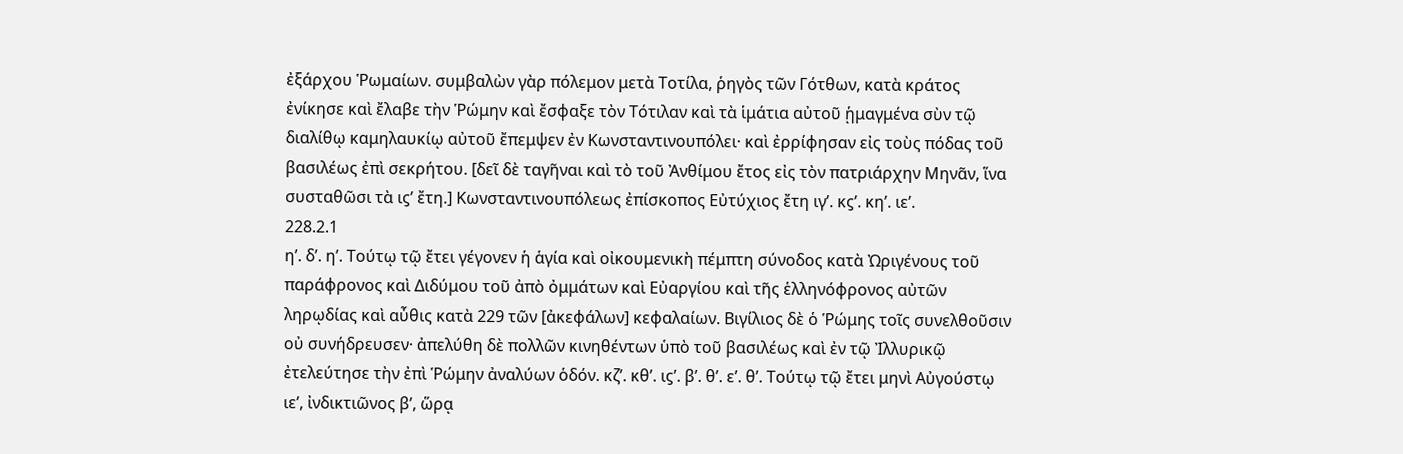ἐξάρχου Ῥωμαίων. συμβαλὼν γὰρ πόλεμον μετὰ Τοτίλα, ῥηγὸς τῶν Γότθων, κατὰ κράτος ἐνίκησε καὶ ἔλαβε τὴν Ῥώμην καὶ ἔσφαξε τὸν Τότιλαν καὶ τὰ ἱμάτια αὐτοῦ ᾑμαγμένα σὺν τῷ διαλίθῳ καμηλαυκίῳ αὐτοῦ ἔπεμψεν ἐν Κωνσταντινουπόλει· καὶ ἐρρίφησαν εἰς τοὺς πόδας τοῦ βασιλέως ἐπὶ σεκρήτου. [δεῖ δὲ ταγῆναι καὶ τὸ τοῦ Ἀνθίμου ἔτος εἰς τὸν πατριάρχην Μηνᾶν, ἵνα συσταθῶσι τὰ ιϛʹ ἔτη.] Κωνσταντινουπόλεως ἐπίσκοπος Εὐτύχιος ἔτη ιγʹ. κϛʹ. κηʹ. ιεʹ.
228.2.1
ηʹ. δʹ. ηʹ. Τούτῳ τῷ ἔτει γέγονεν ἡ ἁγία καὶ οἰκουμενικὴ πέμπτη σύνοδος κατὰ Ὠριγένους τοῦ παράφρονος καὶ Διδύμου τοῦ ἀπὸ ὀμμάτων καὶ Εὐαργίου καὶ τῆς ἑλληνόφρονος αὐτῶν ληρῳδίας καὶ αὖθις κατὰ 229 τῶν [ἀκεφάλων] κεφαλαίων. Βιγίλιος δὲ ὁ Ῥώμης τοῖς συνελθοῦσιν οὐ συνήδρευσεν· ἀπελύθη δὲ πολλῶν κινηθέντων ὑπὸ τοῦ βασιλέως καὶ ἐν τῷ Ἰλλυρικῷ ἐτελεύτησε τὴν ἐπὶ Ῥώμην ἀναλύων ὁδόν. κζʹ. κθʹ. ιϛʹ. βʹ. θʹ. εʹ. θʹ. Τούτῳ τῷ ἔτει μηνὶ Αὐγούστῳ ιεʹ, ἰνδικτιῶνος βʹ, ὥρᾳ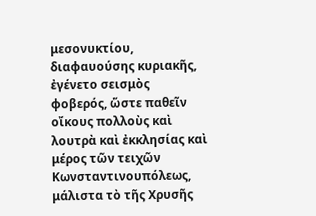μεσονυκτίου, διαφαυούσης κυριακῆς, ἐγένετο σεισμὸς φοβερός, ὥστε παθεῖν οἴκους πολλοὺς καὶ λουτρὰ καὶ ἐκκλησίας καὶ μέρος τῶν τειχῶν Κωνσταντινουπόλεως, μάλιστα τὸ τῆς Χρυσῆς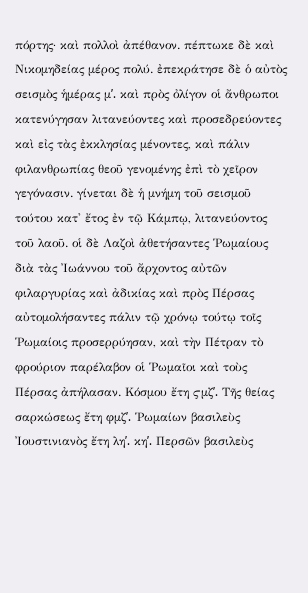πόρτης· καὶ πολλοὶ ἀπέθανον. πέπτωκε δὲ καὶ Νικομηδείας μέρος πολύ. ἐπεκράτησε δὲ ὁ αὐτὸς σεισμὸς ἡμέρας μʹ. καὶ πρὸς ὀλίγον οἱ ἄνθρωποι κατενύγησαν λιτανεύοντες καὶ προσεδρεύοντες καὶ εἰς τὰς ἐκκλησίας μένοντες, καὶ πάλιν φιλανθρωπίας θεοῦ γενομένης ἐπὶ τὸ χεῖρον γεγόνασιν. γίνεται δὲ ἡ μνήμη τοῦ σεισμοῦ τούτου κατ' ἔτος ἐν τῷ Κάμπῳ, λιτανεύοντος τοῦ λαοῦ. οἱ δὲ Λαζοὶ ἀθετήσαντες Ῥωμαίους διὰ τὰς Ἰωάννου τοῦ ἄρχοντος αὐτῶν φιλαργυρίας καὶ ἀδικίας καὶ πρὸς Πέρσας αὐτομολήσαντες πάλιν τῷ χρόνῳ τούτῳ τοῖς Ῥωμαίοις προσερρύησαν, καὶ τὴν Πέτραν τὸ φρούριον παρέλαβον οἱ Ῥωμαῖοι καὶ τοὺς Πέρσας ἀπήλασαν. Κόσμου ἔτη ϛμζʹ. Τῆς θείας σαρκώσεως ἔτη φμζʹ. Ῥωμαίων βασιλεὺς Ἰουστινιανὸς ἔτη ληʹ. κηʹ. Περσῶν βασιλεὺς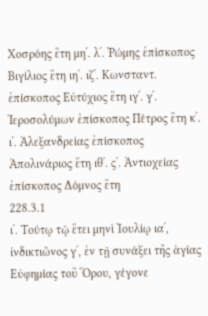Χοσρόης ἔτη μηʹ. λʹ. Ῥώμης ἐπίσκοπος Βιγίλιος ἔτη ιηʹ. ιζʹ. Κωνσταντ. ἐπίσκοπος Εὐτύχιος ἔτη ιγʹ. γʹ. Ἱεροσολύμων ἐπίσκοπος Πέτρος ἔτη κʹ. ιʹ. Ἀλεξανδρείας ἐπίσκοπος Ἀπολινάριος ἔτη ιθʹ. ϛʹ. Ἀντιοχείας ἐπίσκοπος Δόμνος ἔτη
228.3.1
ιʹ. Τούτῳ τῷ ἔτει μηνὶ Ἰουλίῳ ιαʹ, ἰνδικτιῶνος γʹ, ἐν τῇ συνάξει τῆς ἁγίας Εὐφημίας τοῦ Ὅρου, γέγονε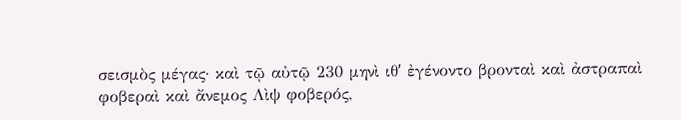σεισμὸς μέγας· καὶ τῷ αὐτῷ 230 μηνὶ ιθʹ ἐγένοντο βρονταὶ καὶ ἀστραπαὶ φοβεραὶ καὶ ἄνεμος Λὶψ φοβερός,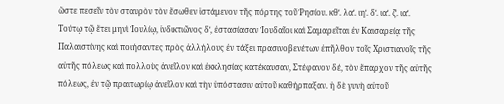ὥστε πεσεῖν τὸν σταυρὸν τὸν ἔσωθεν ἱστάμενον τῆς πόρτης τοῦ Ῥησίου. κθʹ. λαʹ. ιηʹ. δʹ. ιαʹ. ζʹ. ιαʹ. Τούτῳ τῷ ἔτει μηνὶ Ἰουλίῳ, ἰνδικτιῶνος δʹ, ἐστασίασαν Ἰουδαῖοι καὶ Σαμαρεῖται ἐν Καισαρείᾳ τῆς Παλαιστίνης καὶ ποιήσαντες πρὸς ἀλλήλους ἐν τάξει πρασινοβενέτων ἐπῆλθον τοῖς Χριστιανοῖς τῆς αὐτῆς πόλεως καὶ πολλοὺς ἀνεῖλον καὶ ἐκκλησίας κατέκαυσαν, Στέφανον δέ, τὸν ἔπαρχον τῆς αὐτῆς πόλεως, ἐν τῷ πραιτωρίῳ ἀνεῖλον καὶ τὴν ὑπόστασιν αὐτοῦ καθήρπαξαν. ἡ δὲ γυνὴ αὐτοῦ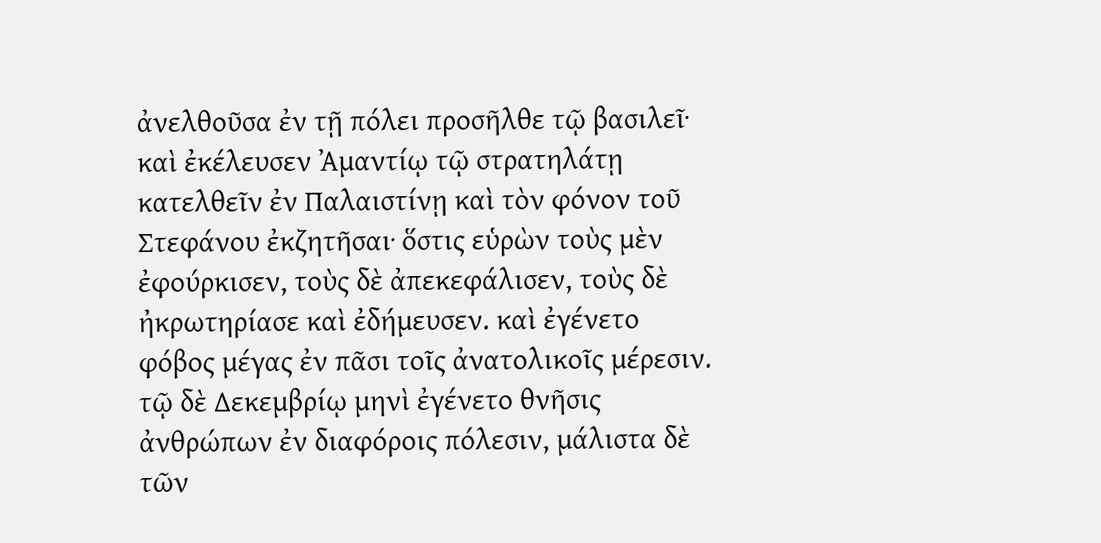ἀνελθοῦσα ἐν τῇ πόλει προσῆλθε τῷ βασιλεῖ· καὶ ἐκέλευσεν Ἀμαντίῳ τῷ στρατηλάτῃ κατελθεῖν ἐν Παλαιστίνῃ καὶ τὸν φόνον τοῦ Στεφάνου ἐκζητῆσαι· ὅστις εὑρὼν τοὺς μὲν ἐφούρκισεν, τοὺς δὲ ἀπεκεφάλισεν, τοὺς δὲ ἠκρωτηρίασε καὶ ἐδήμευσεν. καὶ ἐγένετο φόβος μέγας ἐν πᾶσι τοῖς ἀνατολικοῖς μέρεσιν. τῷ δὲ Δεκεμβρίῳ μηνὶ ἐγένετο θνῆσις ἀνθρώπων ἐν διαφόροις πόλεσιν, μάλιστα δὲ τῶν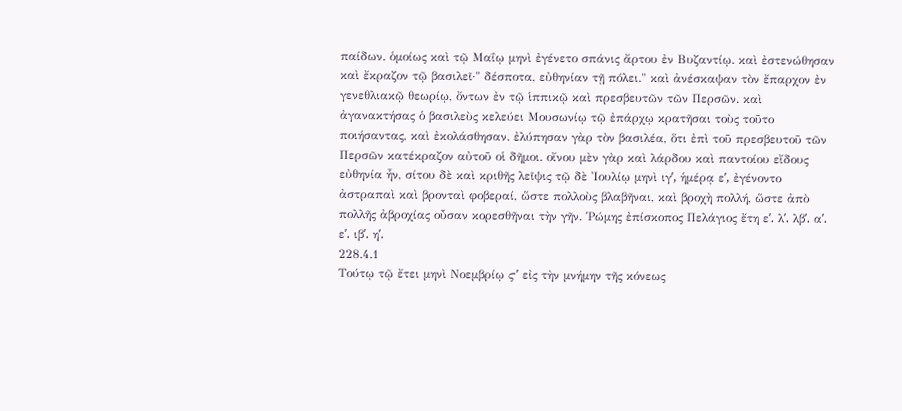παίδων. ὁμοίως καὶ τῷ Μαΐῳ μηνὶ ἐγένετο σπάνις ἄρτου ἐν Βυζαντίῳ. καὶ ἐστενώθησαν καὶ ἔκραζον τῷ βασιλεῖ·" δέσποτα, εὐθηνίαν τῇ πόλει." καὶ ἀνέσκαψαν τὸν ἔπαρχον ἐν γενεθλιακῷ θεωρίῳ, ὄντων ἐν τῷ ἱππικῷ καὶ πρεσβευτῶν τῶν Περσῶν. καὶ ἀγανακτήσας ὁ βασιλεὺς κελεύει Μουσωνίῳ τῷ ἐπάρχῳ κρατῆσαι τοὺς τοῦτο ποιήσαντας, καὶ ἐκολάσθησαν. ἐλύπησαν γὰρ τὸν βασιλέα, ὅτι ἐπὶ τοῦ πρεσβευτοῦ τῶν Περσῶν κατέκραζον αὐτοῦ οἱ δῆμοι. οἴνου μὲν γὰρ καὶ λάρδου καὶ παντοίου εἴδους εὐθηνία ἦν, σίτου δὲ καὶ κριθῆς λεῖψις τῷ δὲ Ἰουλίῳ μηνὶ ιγʹ, ἡμέρᾳ εʹ, ἐγένοντο ἀστραπαὶ καὶ βρονταὶ φοβεραί, ὥστε πολλοὺς βλαβῆναι, καὶ βροχὴ πολλή, ὥστε ἀπὸ πολλῆς ἀβροχίας οὖσαν κορεσθῆναι τὴν γῆν. Ῥώμης ἐπίσκοπος Πελάγιος ἔτη εʹ. λʹ. λβʹ. αʹ. εʹ. ιβʹ. ηʹ.
228.4.1
Τούτῳ τῷ ἔτει μηνὶ Νοεμβρίῳ ϛʹ εἰς τὴν μνήμην τῆς κόνεως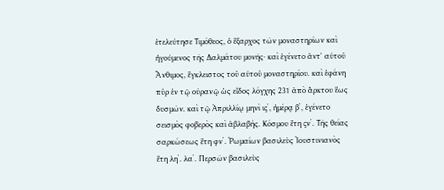ἐτελεύτησε Τιμόθεος, ὁ ἔξαρχος τῶν μοναστηρίων καὶ ἡγούμενος τῆς Δαλμάτου μονῆς· καὶ ἐγένετο ἀντ' αὐτοῦ Ἄνθιμος, ἔγκλειστος τοῦ αὐτοῦ μοναστηρίου. καὶ ἐφάνη πῦρ ἐν τῷ οὐρανῷ ὡς εἶδος λόγχης 231 ἀπὸ ἄρκτου ἕως δυσμῶν. καὶ τῷ Ἀπριλλίῳ μηνὶ ιϛʹ, ἡμέρᾳ βʹ, ἐγένετο σεισμὸς φοβερὸς καὶ ἀβλαβής. Κόσμου ἔτη ϛνʹ. Τῆς θείας σαρκώσεως ἔτη φνʹ. Ῥωμαίων βασιλεὺς Ἰουστινιανὸς ἔτη ληʹ. λαʹ. Περσῶν βασιλεὺς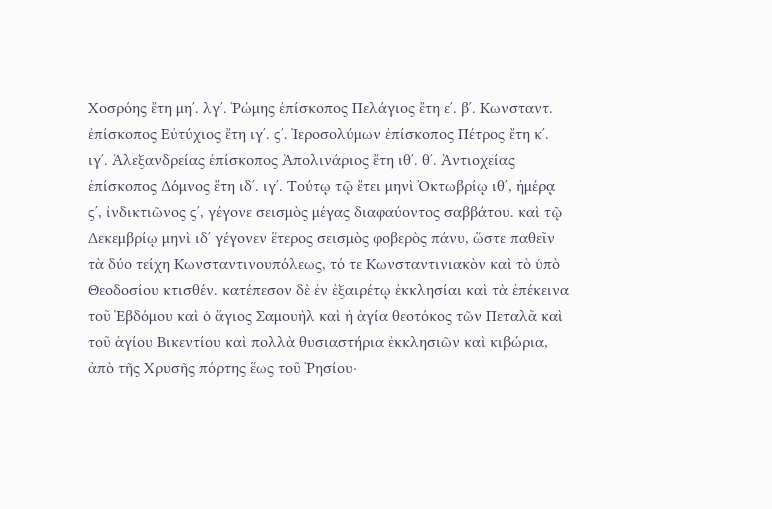Χοσρόης ἔτη μηʹ. λγʹ. Ῥώμης ἐπίσκοπος Πελάγιος ἔτη εʹ. βʹ. Κωνσταντ. ἐπίσκοπος Εὐτύχιος ἔτη ιγʹ. ϛʹ. Ἱεροσολύμων ἐπίσκοπος Πέτρος ἔτη κʹ. ιγʹ. Ἀλεξανδρείας ἐπίσκοπος Ἀπολινάριος ἔτη ιθʹ. θʹ. Ἀντιοχείας ἐπίσκοπος Δόμνος ἔτη ιδʹ. ιγʹ. Τούτῳ τῷ ἔτει μηνὶ Ὀκτωβρίῳ ιθʹ, ἡμέρᾳ ϛʹ, ἰνδικτιῶνος ϛʹ, γέγονε σεισμὸς μέγας διαφαύοντος σαββάτου. καὶ τῷ Δεκεμβρίῳ μηνὶ ιδʹ γέγονεν ἕτερος σεισμὸς φοβερὸς πάνυ, ὥστε παθεῖν τὰ δύο τείχη Κωνσταντινουπόλεως, τό τε Κωνσταντινιακὸν καὶ τὸ ὑπὸ Θεοδοσίου κτισθέν. κατέπεσον δὲ ἐν ἐξαιρέτῳ ἐκκλησίαι καὶ τὰ ἐπέκεινα τοῦ Ἑβδόμου καὶ ὁ ἅγιος Σαμουὴλ καὶ ἡ ἁγία θεοτόκος τῶν Πεταλᾶ καὶ τοῦ ἁγίου Βικεντίου καὶ πολλὰ θυσιαστήρια ἐκκλησιῶν καὶ κιβώρια, ἀπὸ τῆς Χρυσῆς πόρτης ἕως τοῦ Ῥησίου·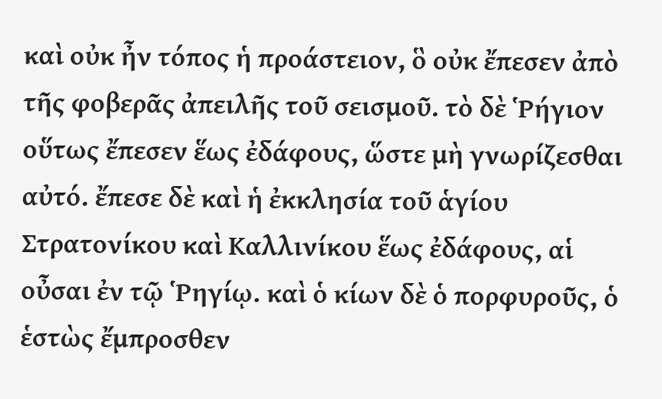καὶ οὐκ ἦν τόπος ἡ προάστειον, ὃ οὐκ ἔπεσεν ἀπὸ τῆς φοβερᾶς ἀπειλῆς τοῦ σεισμοῦ. τὸ δὲ Ῥήγιον οὕτως ἔπεσεν ἕως ἐδάφους, ὥστε μὴ γνωρίζεσθαι αὐτό. ἔπεσε δὲ καὶ ἡ ἐκκλησία τοῦ ἁγίου Στρατονίκου καὶ Καλλινίκου ἕως ἐδάφους, αἱ οὖσαι ἐν τῷ Ῥηγίῳ. καὶ ὁ κίων δὲ ὁ πορφυροῦς, ὁ ἑστὼς ἔμπροσθεν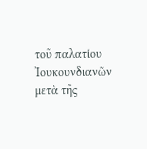τοῦ παλατίου Ἰουκουνδιανῶν μετὰ τῆς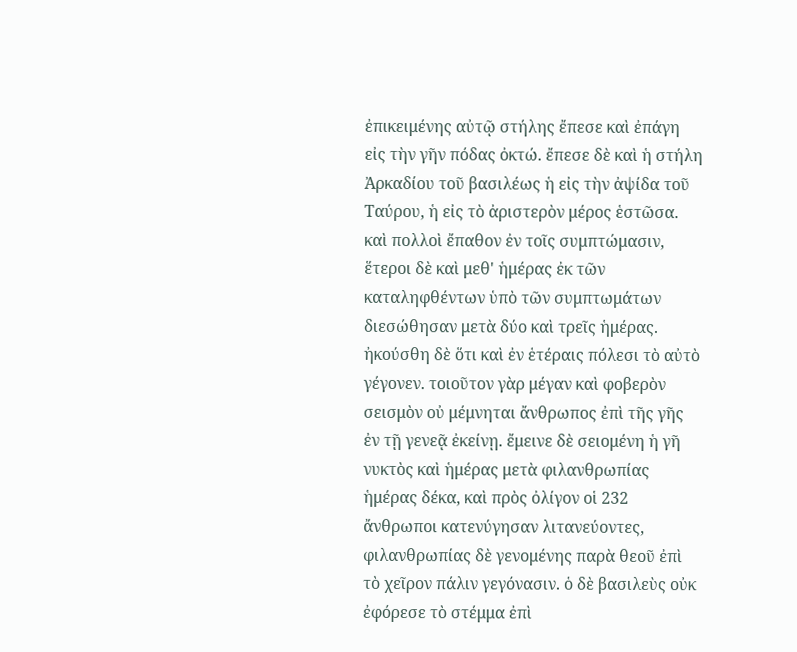ἐπικειμένης αὐτῷ στήλης ἔπεσε καὶ ἐπάγη εἰς τὴν γῆν πόδας ὀκτώ. ἔπεσε δὲ καὶ ἡ στήλη Ἀρκαδίου τοῦ βασιλέως ἡ εἰς τὴν ἀψίδα τοῦ Ταύρου, ἡ εἰς τὸ ἀριστερὸν μέρος ἑστῶσα. καὶ πολλοὶ ἔπαθον ἐν τοῖς συμπτώμασιν, ἕτεροι δὲ καὶ μεθ' ἡμέρας ἐκ τῶν καταληφθέντων ὑπὸ τῶν συμπτωμάτων διεσώθησαν μετὰ δύο καὶ τρεῖς ἡμέρας. ἠκούσθη δὲ ὅτι καὶ ἐν ἑτέραις πόλεσι τὸ αὐτὸ γέγονεν. τοιοῦτον γὰρ μέγαν καὶ φοβερὸν σεισμὸν οὐ μέμνηται ἄνθρωπος ἐπὶ τῆς γῆς ἐν τῇ γενεᾷ ἐκείνῃ. ἔμεινε δὲ σειομένη ἡ γῆ νυκτὸς καὶ ἡμέρας μετὰ φιλανθρωπίας ἡμέρας δέκα, καὶ πρὸς ὀλίγον οἱ 232 ἄνθρωποι κατενύγησαν λιτανεύοντες, φιλανθρωπίας δὲ γενομένης παρὰ θεοῦ ἐπὶ τὸ χεῖρον πάλιν γεγόνασιν. ὁ δὲ βασιλεὺς οὐκ ἐφόρεσε τὸ στέμμα ἐπὶ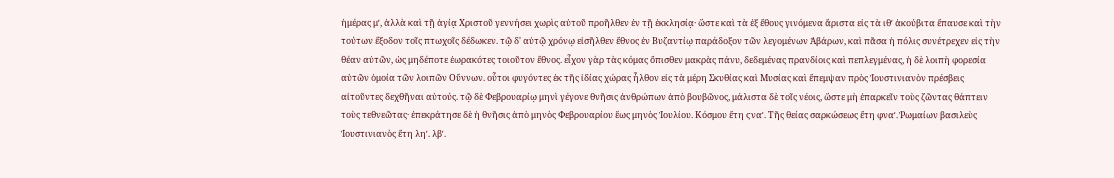ἡμέρας μʹ, ἀλλὰ καὶ τῇ ἁγίᾳ Χριστοῦ γεννήσει χωρὶς αὐτοῦ προῆλθεν ἐν τῇ ἐκκλησίᾳ· ὥστε καὶ τὰ ἐξ ἔθους γινόμενα ἄριστα εἰς τὰ ιθʹ ἀκούβιτα ἔπαυσε καὶ τὴν τούτων ἔξοδον τοῖς πτωχοῖς δέδωκεν. τῷ δ' αὐτῷ χρόνῳ εἰσῆλθεν ἔθνος ἐν Βυζαντίῳ παράδοξον τῶν λεγομένων Ἀβάρων, καὶ πᾶσα ἡ πόλις συνέτρεχεν εἰς τὴν θέαν αὐτῶν, ὡς μηδέποτε ἑωρακότες τοιοῦτον ἔθνος. εἶχον γὰρ τὰς κόμας ὄπισθεν μακρὰς πάνυ, δεδεμένας πρανδίοις καὶ πεπλεγμένας, ἡ δὲ λοιπὴ φορεσία αὐτῶν ὁμοία τῶν λοιπῶν Οὔννων. οὗτοι φυγόντες ἐκ τῆς ἰδίας χώρας ἦλθον εἰς τὰ μέρη Σκυθίας καὶ Μυσίας καὶ ἔπεμψαν πρὸς Ἰουστινιανὸν πρέσβεις αἰτοῦντες δεχθῆναι αὐτούς. τῷ δὲ Φεβρουαρίῳ μηνὶ γέγονε θνῆσις ἀνθρώπων ἀπὸ βουβῶνος, μάλιστα δὲ τοῖς νέοις, ὥστε μὴ ἐπαρκεῖν τοὺς ζῶντας θάπτειν τοὺς τεθνεῶτας· ἐπεκράτησε δὲ ἡ θνῆσις ἀπὸ μηνὸς Φεβρουαρίου ἕως μηνὸς Ἰουλίου. Κόσμου ἔτη ϛναʹ. Τῆς θείας σαρκώσεως ἔτη φναʹ. Ῥωμαίων βασιλεὺς Ἰουστινιανὸς ἔτη ληʹ. λβʹ.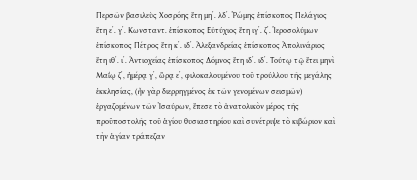Περσῶν βασιλεὺς Χοσρόης ἔτη μηʹ. λδʹ. Ῥώμης ἐπίσκοπος Πελάγιος ἔτη εʹ. γʹ. Κωνσταντ. ἐπίσκοπος Εὐτύχιος ἔτη ιγʹ. ζʹ. Ἱεροσολύμων ἐπίσκοπος Πέτρος ἔτη κʹ. ιδʹ. Ἀλεξανδρείας ἐπίσκοπος Ἀπολινάριος ἔτη ιθʹ. ιʹ. Ἀντιοχείας ἐπίσκοπος Δόμνος ἔτη ιδʹ. ιδʹ. Τούτῳ τῷ ἔτει μηνὶ Μαΐῳ ζʹ, ἡμέρᾳ γʹ, ὥρᾳ εʹ, φιλοκαλουμένου τοῦ τρούλλου τῆς μεγάλης ἐκκλησίας, (ἦν γὰρ διερρηγμένος ἐκ τῶν γενομένων σεισμῶν) ἐργαζομένων τῶν Ἰσαύρων, ἔπεσε τὸ ἀνατολικὸν μέρος τῆς προϋποστολῆς τοῦ ἁγίου θυσιαστηρίου καὶ συνέτριψε τὸ κιβώριον καὶ τὴν ἁγίαν τράπεζαν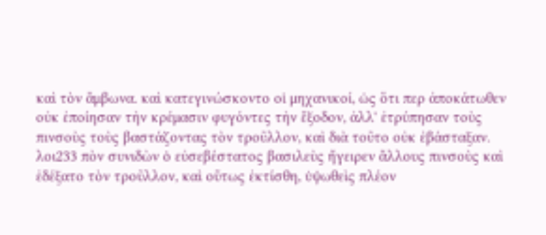καὶ τὸν ἄμβωνα. καὶ κατεγινώσκοντο οἱ μηχανικοί, ὡς ὅτι περ ἀποκάτωθεν οὐκ ἐποίησαν τὴν κρέμασιν φυγόντες τὴν ἔξοδον, ἀλλ' ἐτρύπησαν τοὺς πινσοὺς τοὺς βαστάζοντας τὸν τροῦλλον, καὶ διὰ τοῦτο οὐκ ἐβάσταξαν. λοι233 πὸν συνιδὼν ὁ εὐσεβέστατος βασιλεὺς ἤγειρεν ἄλλους πινσοὺς καὶ ἐδέξατο τὸν τροῦλλον, καὶ οὕτως ἐκτίσθη, ὑψωθεὶς πλέον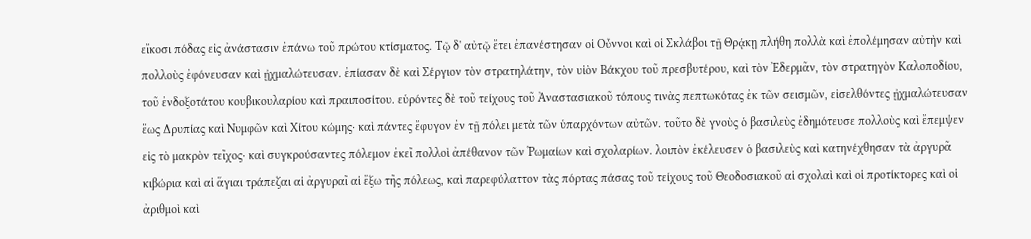εἴκοσι πόδας εἰς ἀνάστασιν ἐπάνω τοῦ πρώτου κτίσματος. Τῷ δ' αὐτῷ ἔτει ἐπανέστησαν οἱ Οὖννοι καὶ οἱ Σκλάβοι τῇ Θρᾴκῃ πλήθη πολλὰ καὶ ἐπολέμησαν αὐτὴν καὶ πολλοὺς ἐφόνευσαν καὶ ᾐχμαλώτευσαν. ἐπίασαν δὲ καὶ Σέργιον τὸν στρατηλάτην, τὸν υἱὸν Βάκχου τοῦ πρεσβυτέρου, καὶ τὸν Ἐδερμᾶν, τὸν στρατηγὸν Καλοποδίου, τοῦ ἐνδοξοτάτου κουβικουλαρίου καὶ πραιποσίτου. εὑρόντες δὲ τοῦ τείχους τοῦ Ἀναστασιακοῦ τόπους τινὰς πεπτωκότας ἐκ τῶν σεισμῶν, εἰσελθόντες ᾐχμαλώτευσαν ἕως Δρυπίας καὶ Νυμφῶν καὶ Χίτου κώμης· καὶ πάντες ἔφυγον ἐν τῇ πόλει μετὰ τῶν ὑπαρχόντων αὐτῶν. τοῦτο δὲ γνοὺς ὁ βασιλεὺς ἐδημότευσε πολλοὺς καὶ ἔπεμψεν εἰς τὸ μακρὸν τεῖχος· καὶ συγκρούσαντες πόλεμον ἐκεῖ πολλοὶ ἀπέθανον τῶν Ῥωμαίων καὶ σχολαρίων. λοιπὸν ἐκέλευσεν ὁ βασιλεὺς καὶ κατηνέχθησαν τὰ ἀργυρᾶ κιβώρια καὶ αἱ ἅγιαι τράπεζαι αἱ ἀργυραῖ αἱ ἔξω τῆς πόλεως, καὶ παρεφύλαττον τὰς πόρτας πάσας τοῦ τείχους τοῦ Θεοδοσιακοῦ αἱ σχολαὶ καὶ οἱ προτίκτορες καὶ οἱ ἀριθμοὶ καὶ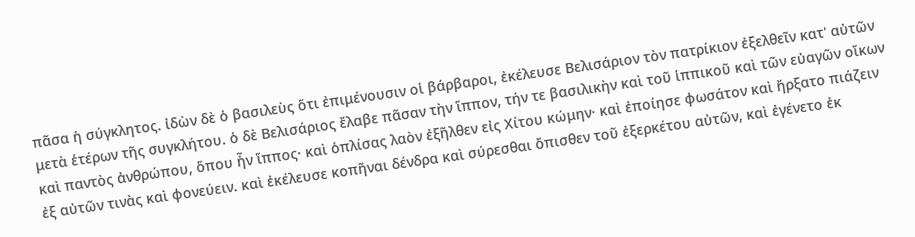πᾶσα ἡ σύγκλητος. ἰδὼν δὲ ὁ βασιλεὺς ὅτι ἐπιμένουσιν οἱ βάρβαροι, ἐκέλευσε Βελισάριον τὸν πατρίκιον ἐξελθεῖν κατ' αὐτῶν μετὰ ἑτέρων τῆς συγκλήτου. ὁ δὲ Βελισάριος ἔλαβε πᾶσαν τὴν ἵππον, τήν τε βασιλικὴν καὶ τοῦ ἱππικοῦ καὶ τῶν εὐαγῶν οἴκων καὶ παντὸς ἀνθρώπου, ὅπου ἦν ἵππος· καὶ ὁπλίσας λαὸν ἐξῆλθεν εἰς Χίτου κώμην· καὶ ἐποίησε φωσάτον καὶ ἤρξατο πιάζειν ἐξ αὐτῶν τινὰς καὶ φονεύειν. καὶ ἐκέλευσε κοπῆναι δένδρα καὶ σύρεσθαι ὄπισθεν τοῦ ἐξερκέτου αὐτῶν, καὶ ἐγένετο ἐκ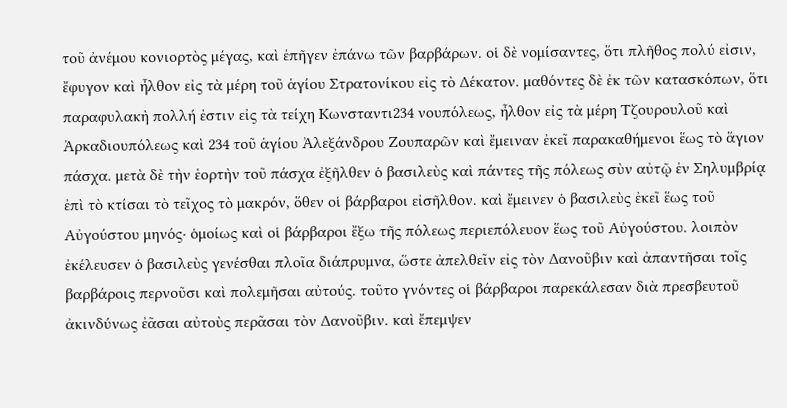τοῦ ἀνέμου κονιορτὸς μέγας, καὶ ἐπῆγεν ἐπάνω τῶν βαρβάρων. οἱ δὲ νομίσαντες, ὅτι πλῆθος πολύ εἰσιν, ἔφυγον καὶ ἦλθον εἰς τὰ μέρη τοῦ ἁγίου Στρατονίκου εἰς τὸ Δέκατον. μαθόντες δὲ ἐκ τῶν κατασκόπων, ὅτι παραφυλακὴ πολλή ἐστιν εἰς τὰ τείχη Κωνσταντι234 νουπόλεως, ἦλθον εἰς τὰ μέρη Τζουρουλοῦ καὶ Ἀρκαδιουπόλεως καὶ 234 τοῦ ἁγίου Ἀλεξάνδρου Ζουπαρῶν καὶ ἔμειναν ἐκεῖ παρακαθήμενοι ἕως τὸ ἅγιον πάσχα. μετὰ δὲ τὴν ἑορτὴν τοῦ πάσχα ἐξῆλθεν ὁ βασιλεὺς καὶ πάντες τῆς πόλεως σὺν αὐτῷ ἐν Σηλυμβρίᾳ ἐπὶ τὸ κτίσαι τὸ τεῖχος τὸ μακρόν, ὅθεν οἱ βάρβαροι εἰσῆλθον. καὶ ἔμεινεν ὁ βασιλεὺς ἐκεῖ ἕως τοῦ Αὐγούστου μηνός· ὁμοίως καὶ οἱ βάρβαροι ἔξω τῆς πόλεως περιεπόλευον ἕως τοῦ Αὐγούστου. λοιπὸν ἐκέλευσεν ὁ βασιλεὺς γενέσθαι πλοῖα διάπρυμνα, ὥστε ἀπελθεῖν εἰς τὸν Δανοῦβιν καὶ ἀπαντῆσαι τοῖς βαρβάροις περνοῦσι καὶ πολεμῆσαι αὐτούς. τοῦτο γνόντες οἱ βάρβαροι παρεκάλεσαν διὰ πρεσβευτοῦ ἀκινδύνως ἐᾶσαι αὐτοὺς περᾶσαι τὸν Δανοῦβιν. καὶ ἔπεμψεν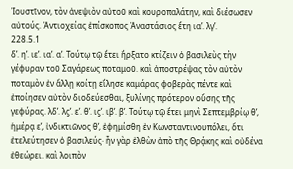Ἰουστῖνον, τὸν ἀνεψιὸν αὐτοῦ καὶ κουροπαλάτην, καὶ διέσωσεν αὐτούς. Ἀντιοχείας ἐπίσκοπος Ἀναστάσιος ἔτη ιαʹ. λγʹ.
228.5.1
δʹ. ηʹ. ιεʹ. ιαʹ. αʹ. Τούτῳ τῷ ἔτει ἤρξατο κτίζειν ὁ βασιλεὺς τὴν γέφυραν τοῦ Σαγάρεως ποταμοῦ. καὶ ἀποστρέψας τὸν αὐτὸν ποταμὸν ἐν ἄλλῃ κοίτῃ εἴλησε καμάρας φοβερὰς πέντε καὶ ἐποίησεν αὐτὸν διοδεύεσθαι, ξυλίνης πρότερον οὔσης τῆς γεφύρας. λδʹ. λϛʹ. εʹ. θʹ. ιϛʹ. ιβʹ. βʹ. Τούτῳ τῷ ἔτει μηνὶ Σεπτεμβρίῳ θʹ, ἡμέρᾳ εʹ, ἰνδικτιῶνος θʹ, ἐφημίσθη ἐν Κωνσταντινουπόλει, ὅτι ἐτελεύτησεν ὁ βασιλεύς· ἦν γὰρ ἐλθὼν ἀπὸ τῆς Θρᾴκης καὶ οὐδένα ἐθεώρει. καὶ λοιπὸν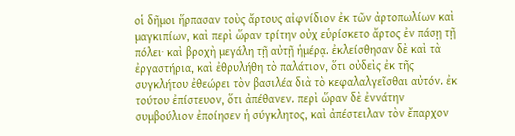οἱ δῆμοι ἥρπασαν τοὺς ἄρτους αἰφνίδιον ἐκ τῶν ἀρτοπωλίων καὶ μαγκιπίων, καὶ περὶ ὥραν τρίτην οὐχ εὑρίσκετο ἄρτος ἐν πάσῃ τῇ πόλει· καὶ βροχὴ μεγάλη τῇ αὐτῇ ἡμέρᾳ. ἐκλείσθησαν δὲ καὶ τὰ ἐργαστήρια, καὶ ἐθρυλήθη τὸ παλάτιον, ὅτι οὐδεὶς ἐκ τῆς συγκλήτου ἐθεώρει τὸν βασιλέα διὰ τὸ κεφαλαλγεῖσθαι αὐτόν. ἐκ τούτου ἐπίστευον, ὅτι ἀπέθανεν. περὶ ὥραν δὲ ἐννάτην συμβούλιον ἐποίησεν ἡ σύγκλητος, καὶ ἀπέστειλαν τὸν ἔπαρχον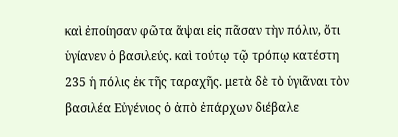καὶ ἐποίησαν φῶτα ἅψαι εἰς πᾶσαν τὴν πόλιν, ὅτι ὑγίανεν ὁ βασιλεύς. καὶ τούτῳ τῷ τρόπῳ κατέστη 235 ἡ πόλις ἐκ τῆς ταραχῆς. μετὰ δὲ τὸ ὑγιᾶναι τὸν βασιλέα Εὐγένιος ὁ ἀπὸ ἐπάρχων διέβαλε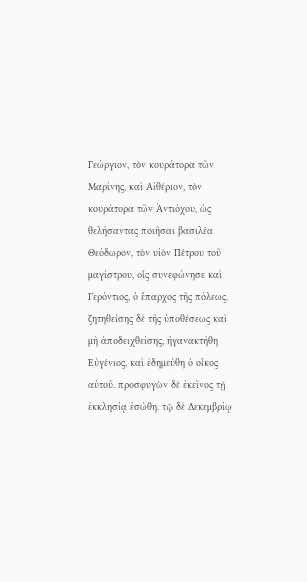Γεώργιον, τὸν κουράτορα τῶν Μαρίνης, καὶ Αἰθέριον, τὸν κουράτορα τῶν Ἀντιόχου, ὡς θελήσαντας ποιῆσαι βασιλέα Θεόδωρον, τὸν υἱὸν Πέτρου τοῦ μαγίστρου, οἷς συνεφώνησε καὶ Γερόντιος, ὁ ἔπαρχος τῆς πόλεως. ζητηθείσης δὲ τῆς ὑποθέσεως καὶ μὴ ἀποδειχθείσης, ἠγανακτήθη Εὐγένιος, καὶ ἐδημεύθη ὁ οἶκος αὐτοῦ. προσφυγὼν δὲ ἐκεῖνος τῇ ἐκκλησίᾳ ἐσώθη. τῷ δὲ Δεκεμβρίῳ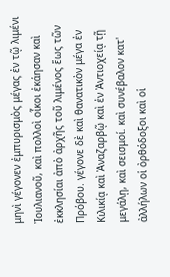μηνὶ γέγονεν ἐμπυρισμὸς μέγας ἐν τῷ λιμένι Ἰουλιανοῦ, καὶ πολλοὶ οἶκοι ἐκάησαν καὶ ἐκκλησίαι ἀπὸ ἀρχῆς τοῦ λιμένος ἕως τῶν Πρόβου. γέγονε δὲ καὶ θανατικὸν μέγα ἐν Κιλικίᾳ καὶ Ἀναζαρβῷ καὶ ἐν Ἀντιοχείᾳ τῇ μεγάλῃ, καὶ σεισμοί. καὶ συνέβαλον κατ' ἀλλήλων οἱ ὀρθόδοξοι καὶ οἱ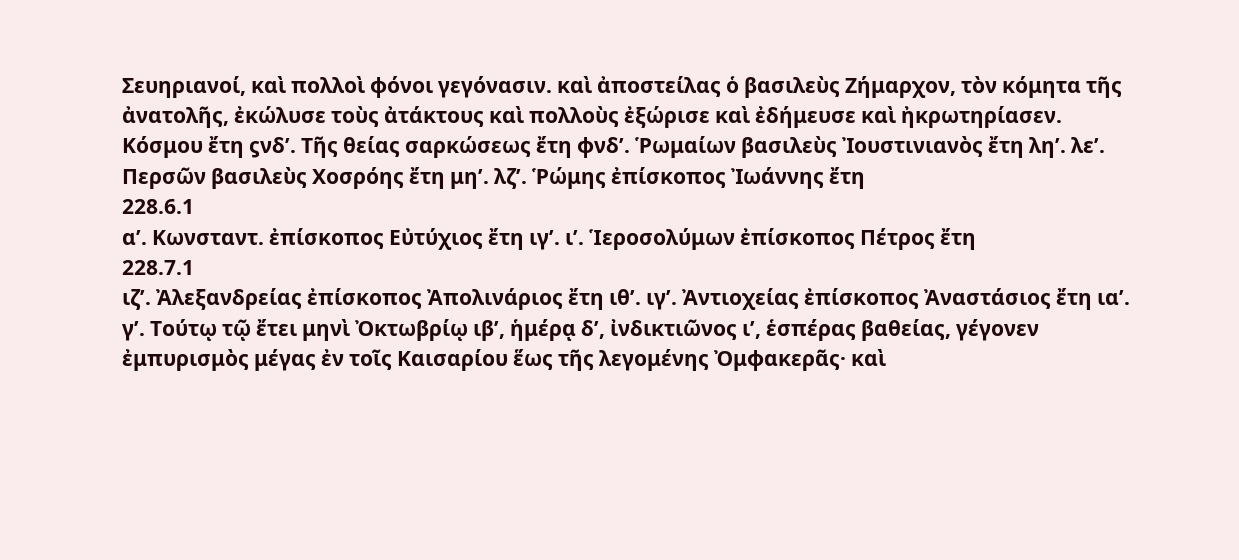Σευηριανοί, καὶ πολλοὶ φόνοι γεγόνασιν. καὶ ἀποστείλας ὁ βασιλεὺς Ζήμαρχον, τὸν κόμητα τῆς ἀνατολῆς, ἐκώλυσε τοὺς ἀτάκτους καὶ πολλοὺς ἐξώρισε καὶ ἐδήμευσε καὶ ἠκρωτηρίασεν. Κόσμου ἔτη ϛνδʹ. Τῆς θείας σαρκώσεως ἔτη φνδʹ. Ῥωμαίων βασιλεὺς Ἰουστινιανὸς ἔτη ληʹ. λεʹ. Περσῶν βασιλεὺς Χοσρόης ἔτη μηʹ. λζʹ. Ῥώμης ἐπίσκοπος Ἰωάννης ἔτη
228.6.1
αʹ. Κωνσταντ. ἐπίσκοπος Εὐτύχιος ἔτη ιγʹ. ιʹ. Ἱεροσολύμων ἐπίσκοπος Πέτρος ἔτη
228.7.1
ιζʹ. Ἀλεξανδρείας ἐπίσκοπος Ἀπολινάριος ἔτη ιθʹ. ιγʹ. Ἀντιοχείας ἐπίσκοπος Ἀναστάσιος ἔτη ιαʹ. γʹ. Τούτῳ τῷ ἔτει μηνὶ Ὀκτωβρίῳ ιβʹ, ἡμέρᾳ δʹ, ἰνδικτιῶνος ιʹ, ἑσπέρας βαθείας, γέγονεν ἐμπυρισμὸς μέγας ἐν τοῖς Καισαρίου ἕως τῆς λεγομένης Ὀμφακερᾶς· καὶ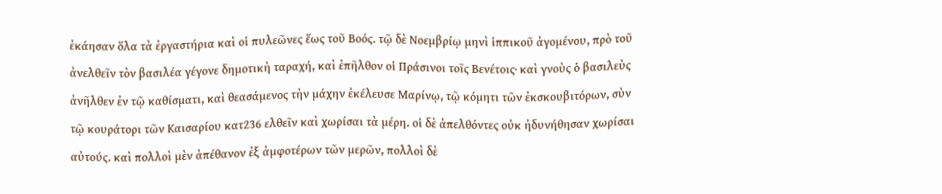ἐκάησαν ὅλα τὰ ἐργαστήρια καὶ οἱ πυλεῶνες ἕως τοῦ Βοός. τῷ δὲ Νοεμβρίῳ μηνὶ ἱππικοῦ ἀγομένου, πρὸ τοῦ ἀνελθεῖν τὸν βασιλέα γέγονε δημοτικὴ ταραχή, καὶ ἐπῆλθον οἱ Πράσινοι τοῖς Βενέτοις· καὶ γνοὺς ὁ βασιλεὺς ἀνῆλθεν ἐν τῷ καθίσματι, καὶ θεασάμενος τὴν μάχην ἐκέλευσε Μαρίνῳ, τῷ κόμητι τῶν ἐκσκουβιτόρων, σὺν τῷ κουράτορι τῶν Καισαρίου κατ236 ελθεῖν καὶ χωρίσαι τὰ μέρη. οἱ δὲ ἀπελθόντες οὐκ ἠδυνήθησαν χωρίσαι αὐτούς. καὶ πολλοὶ μὲν ἀπέθανον ἐξ ἀμφοτέρων τῶν μερῶν, πολλοὶ δὲ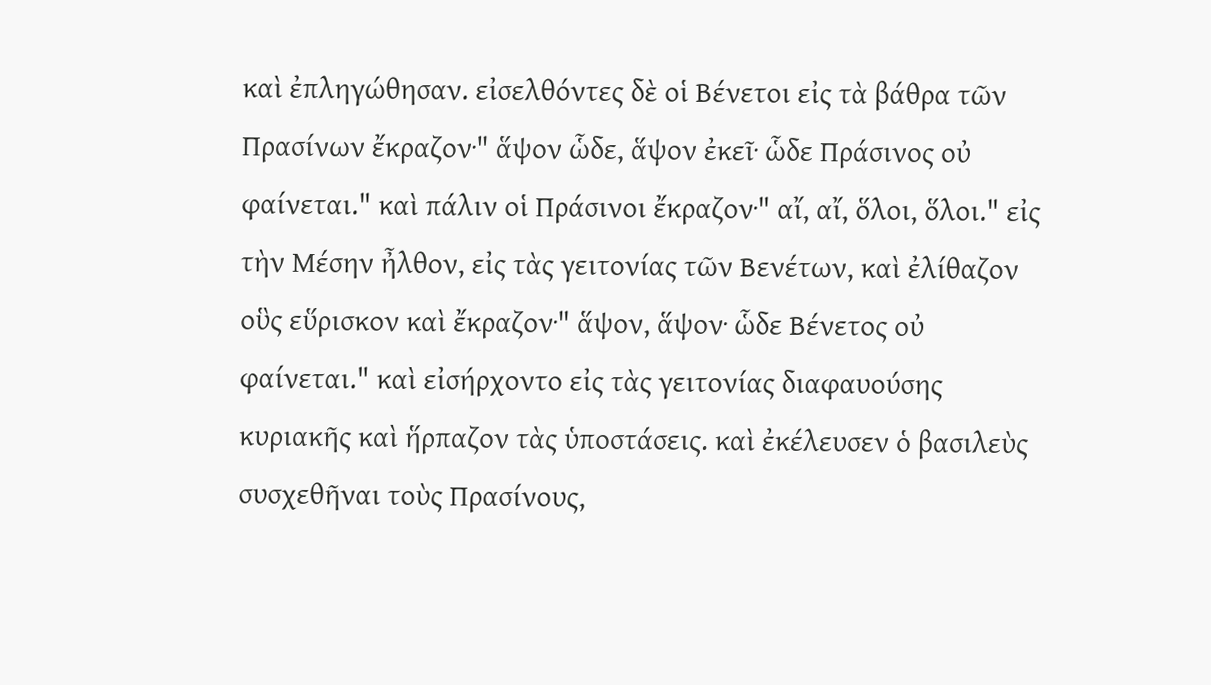καὶ ἐπληγώθησαν. εἰσελθόντες δὲ οἱ Βένετοι εἰς τὰ βάθρα τῶν Πρασίνων ἔκραζον·" ἅψον ὧδε, ἅψον ἐκεῖ· ὧδε Πράσινος οὐ φαίνεται." καὶ πάλιν οἱ Πράσινοι ἔκραζον·" αἴ, αἴ, ὅλοι, ὅλοι." εἰς τὴν Μέσην ἦλθον, εἰς τὰς γειτονίας τῶν Βενέτων, καὶ ἐλίθαζον οὓς εὕρισκον καὶ ἔκραζον·" ἅψον, ἅψον· ὧδε Βένετος οὐ φαίνεται." καὶ εἰσήρχοντο εἰς τὰς γειτονίας διαφαυούσης κυριακῆς καὶ ἥρπαζον τὰς ὑποστάσεις. καὶ ἐκέλευσεν ὁ βασιλεὺς συσχεθῆναι τοὺς Πρασίνους,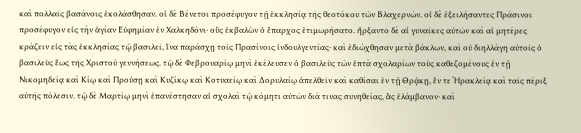καὶ πολλαῖς βασάνοις ἐκολάσθησαν. οἱ δὲ Βένετοι προσέφυγον τῇ ἐκκλησίᾳ τῆς θεοτόκου τῶν Βλαχερνῶν. οἱ δὲ ἐξειλήσαντες Πράσινοι προσέφυγον εἰς τὴν ἁγίαν Εὐφημίαν ἐν Χαλκηδόνι· οὓς ἐκβαλὼν ὁ ἔπαρχος ἐτιμωρήσατο. ἤρξαντο δὲ αἱ γυναῖκες αὐτῶν καὶ αἱ μητέρες κράζειν εἰς τὰς ἐκκλησίας τῷ βασιλεῖ, ἵνα παράσχῃ τοῖς Πρασίνοις ἰνδουλγεντίας· καὶ ἐδιώχθησαν μετὰ βάκλων, καὶ οὐ διηλλάγη αὐτοῖς ὁ βασιλεὺς ἕως τῆς Χριστοῦ γεννήσεως. τῷ δὲ Φεβρουαρίῳ μηνὶ ἐκέλευσεν ὁ βασιλεὺς τῶν ἑπτὰ σχολαρίων τοὺς καθεζομένους ἐν τῇ Νικομηδείᾳ καὶ Κίῳ καὶ Προύσῃ καὶ Κυζίκῳ καὶ Κοτυαείῳ καὶ Δορυλαίῳ ἀπελθεῖν καὶ καθίσαι ἐν τῇ Θρᾴκῃ, ἔν τε Ἡρακλείᾳ καὶ ταῖς πέριξ αὐτῆς πόλεσιν. τῷ δὲ Μαρτίῳ μηνὶ ἐπανέστησαν αἱ σχολαὶ τῷ κόμητι αὐτῶν διά τινας συνηθείας, ἃς ἐλάμβανον· καὶ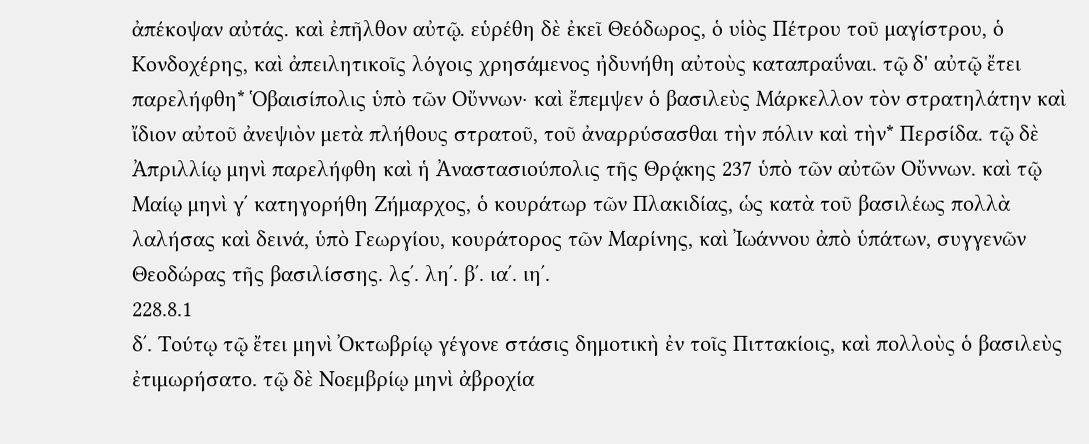ἀπέκοψαν αὐτάς. καὶ ἐπῆλθον αὐτῷ. εὑρέθη δὲ ἐκεῖ Θεόδωρος, ὁ υἱὸς Πέτρου τοῦ μαγίστρου, ὁ Κονδοχέρης, καὶ ἀπειλητικοῖς λόγοις χρησάμενος ἠδυνήθη αὐτοὺς καταπραΰναι. τῷ δ' αὐτῷ ἔτει παρελήφθη* Ὁβαισίπολις ὑπὸ τῶν Οὔννων· καὶ ἔπεμψεν ὁ βασιλεὺς Μάρκελλον τὸν στρατηλάτην καὶ ἴδιον αὐτοῦ ἀνεψιὸν μετὰ πλήθους στρατοῦ, τοῦ ἀναρρύσασθαι τὴν πόλιν καὶ τὴν* Περσίδα. τῷ δὲ Ἀπριλλίῳ μηνὶ παρελήφθη καὶ ἡ Ἀναστασιούπολις τῆς Θρᾴκης 237 ὑπὸ τῶν αὐτῶν Οὔννων. καὶ τῷ Μαίῳ μηνὶ γʹ κατηγορήθη Ζήμαρχος, ὁ κουράτωρ τῶν Πλακιδίας, ὡς κατὰ τοῦ βασιλέως πολλὰ λαλήσας καὶ δεινά, ὑπὸ Γεωργίου, κουράτορος τῶν Μαρίνης, καὶ Ἰωάννου ἀπὸ ὑπάτων, συγγενῶν Θεοδώρας τῆς βασιλίσσης. λϛʹ. ληʹ. βʹ. ιαʹ. ιηʹ.
228.8.1
δʹ. Τούτῳ τῷ ἔτει μηνὶ Ὀκτωβρίῳ γέγονε στάσις δημοτικὴ ἐν τοῖς Πιττακίοις, καὶ πολλοὺς ὁ βασιλεὺς ἐτιμωρήσατο. τῷ δὲ Νοεμβρίῳ μηνὶ ἀβροχία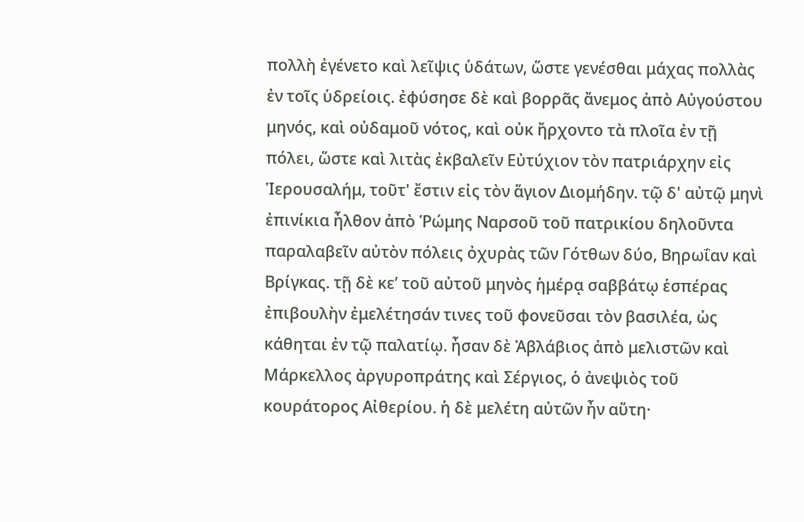πολλὴ ἐγένετο καὶ λεῖψις ὑδάτων, ὥστε γενέσθαι μάχας πολλὰς ἐν τοῖς ὑδρείοις. ἐφύσησε δὲ καὶ βορρᾶς ἄνεμος ἀπὸ Αὐγούστου μηνός, καὶ οὐδαμοῦ νότος, καὶ οὐκ ἤρχοντο τὰ πλοῖα ἐν τῇ πόλει, ὥστε καὶ λιτὰς ἐκβαλεῖν Εὐτύχιον τὸν πατριάρχην εἰς Ἱερουσαλήμ, τοῦτ' ἔστιν εἰς τὸν ἅγιον Διομήδην. τῷ δ' αὐτῷ μηνὶ ἐπινίκια ἦλθον ἀπὸ Ῥώμης Ναρσοῦ τοῦ πατρικίου δηλοῦντα παραλαβεῖν αὐτὸν πόλεις ὀχυρὰς τῶν Γότθων δύο, Βηρωΐαν καὶ Βρίγκας. τῇ δὲ κεʹ τοῦ αὐτοῦ μηνὸς ἡμέρᾳ σαββάτῳ ἑσπέρας ἐπιβουλὴν ἐμελέτησάν τινες τοῦ φονεῦσαι τὸν βασιλέα, ὡς κάθηται ἐν τῷ παλατίῳ. ἦσαν δὲ Ἀβλάβιος ἀπὸ μελιστῶν καὶ Μάρκελλος ἀργυροπράτης καὶ Σέργιος, ὁ ἀνεψιὸς τοῦ κουράτορος Αἰθερίου. ἡ δὲ μελέτη αὐτῶν ἦν αὕτη·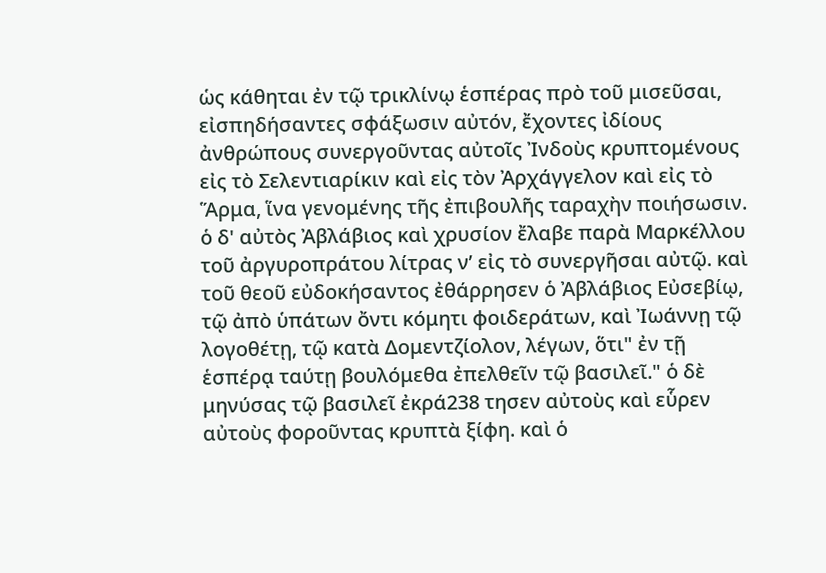ὡς κάθηται ἐν τῷ τρικλίνῳ ἑσπέρας πρὸ τοῦ μισεῦσαι, εἰσπηδήσαντες σφάξωσιν αὐτόν, ἔχοντες ἰδίους ἀνθρώπους συνεργοῦντας αὐτοῖς Ἰνδοὺς κρυπτομένους εἰς τὸ Σελεντιαρίκιν καὶ εἰς τὸν Ἀρχάγγελον καὶ εἰς τὸ Ἅρμα, ἵνα γενομένης τῆς ἐπιβουλῆς ταραχὴν ποιήσωσιν. ὁ δ' αὐτὸς Ἀβλάβιος καὶ χρυσίον ἔλαβε παρὰ Μαρκέλλου τοῦ ἀργυροπράτου λίτρας νʹ εἰς τὸ συνεργῆσαι αὐτῷ. καὶ τοῦ θεοῦ εὐδοκήσαντος ἐθάρρησεν ὁ Ἀβλάβιος Εὐσεβίῳ, τῷ ἀπὸ ὑπάτων ὄντι κόμητι φοιδεράτων, καὶ Ἰωάννῃ τῷ λογοθέτῃ, τῷ κατὰ Δομεντζίολον, λέγων, ὅτι" ἐν τῇ ἑσπέρᾳ ταύτῃ βουλόμεθα ἐπελθεῖν τῷ βασιλεῖ." ὁ δὲ μηνύσας τῷ βασιλεῖ ἐκρά238 τησεν αὐτοὺς καὶ εὗρεν αὐτοὺς φοροῦντας κρυπτὰ ξίφη. καὶ ὁ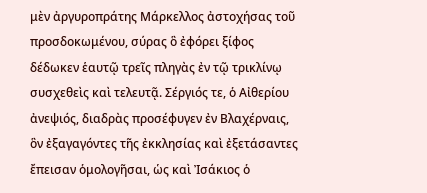μὲν ἀργυροπράτης Μάρκελλος ἀστοχήσας τοῦ προσδοκωμένου, σύρας ὃ ἐφόρει ξίφος δέδωκεν ἑαυτῷ τρεῖς πληγὰς ἐν τῷ τρικλίνῳ συσχεθεὶς καὶ τελευτᾷ. Σέργιός τε, ὁ Αἰθερίου ἀνεψιός, διαδρὰς προσέφυγεν ἐν Βλαχέρναις, ὃν ἐξαγαγόντες τῆς ἐκκλησίας καὶ ἐξετάσαντες ἔπεισαν ὁμολογῆσαι, ὡς καὶ Ἰσάκιος ὁ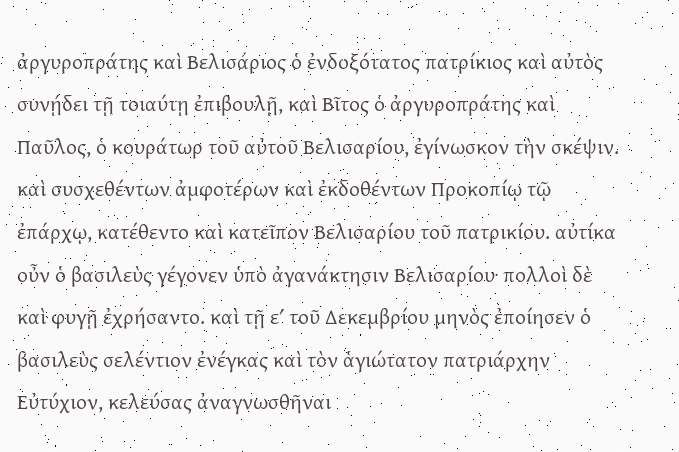ἀργυροπράτης καὶ Βελισάριος ὁ ἐνδοξότατος πατρίκιος καὶ αὐτὸς συνῄδει τῇ τοιαύτῃ ἐπιβουλῇ, καὶ Βῖτος ὁ ἀργυροπράτης καὶ Παῦλος, ὁ κουράτωρ τοῦ αὐτοῦ Βελισαρίου, ἐγίνωσκον τὴν σκέψιν. καὶ συσχεθέντων ἀμφοτέρων καὶ ἐκδοθέντων Προκοπίῳ τῷ ἐπάρχῳ, κατέθεντο καὶ κατεῖπον Βελισαρίου τοῦ πατρικίου. αὐτίκα οὖν ὁ βασιλεὺς γέγονεν ὑπὸ ἀγανάκτησιν Βελισαρίου· πολλοὶ δὲ καὶ φυγῇ ἐχρήσαντο. καὶ τῇ εʹ τοῦ Δεκεμβρίου μηνὸς ἐποίησεν ὁ βασιλεὺς σελέντιον ἐνέγκας καὶ τὸν ἁγιώτατον πατριάρχην Εὐτύχιον, κελεύσας ἀναγνωσθῆναι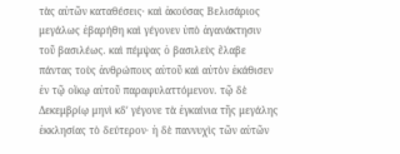τὰς αὐτῶν καταθέσεις· καὶ ἀκούσας Βελισάριος μεγάλως ἐβαρήθη καὶ γέγονεν ὑπὸ ἀγανάκτησιν τοῦ βασιλέως. καὶ πέμψας ὁ βασιλεὺς ἔλαβε πάντας τοὺς ἀνθρώπους αὐτοῦ καὶ αὐτὸν ἐκάθισεν ἐν τῷ οἴκῳ αὐτοῦ παραφυλαττόμενον. τῷ δὲ Δεκεμβρίῳ μηνὶ κδʹ γέγονε τὰ ἐγκαίνια τῆς μεγάλης ἐκκλησίας τὸ δεύτερον· ἡ δὲ παννυχὶς τῶν αὐτῶν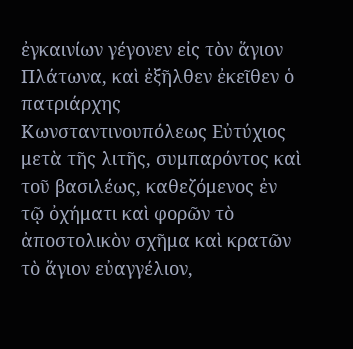ἐγκαινίων γέγονεν εἰς τὸν ἅγιον Πλάτωνα, καὶ ἐξῆλθεν ἐκεῖθεν ὁ πατριάρχης Κωνσταντινουπόλεως Εὐτύχιος μετὰ τῆς λιτῆς, συμπαρόντος καὶ τοῦ βασιλέως, καθεζόμενος ἐν τῷ ὀχήματι καὶ φορῶν τὸ ἀποστολικὸν σχῆμα καὶ κρατῶν τὸ ἅγιον εὐαγγέλιον,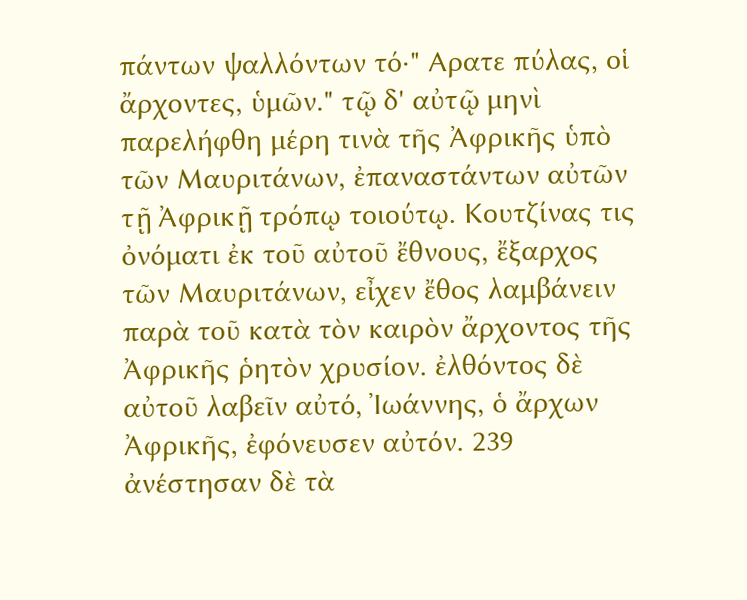πάντων ψαλλόντων τό·" Αρατε πύλας, οἱ ἄρχοντες, ὑμῶν." τῷ δ' αὐτῷ μηνὶ παρελήφθη μέρη τινὰ τῆς Ἀφρικῆς ὑπὸ τῶν Μαυριτάνων, ἐπαναστάντων αὐτῶν τῇ Ἀφρικῇ τρόπῳ τοιούτῳ. Κουτζίνας τις ὀνόματι ἐκ τοῦ αὐτοῦ ἔθνους, ἔξαρχος τῶν Μαυριτάνων, εἶχεν ἔθος λαμβάνειν παρὰ τοῦ κατὰ τὸν καιρὸν ἄρχοντος τῆς Ἀφρικῆς ῥητὸν χρυσίον. ἐλθόντος δὲ αὐτοῦ λαβεῖν αὐτό, Ἰωάννης, ὁ ἄρχων Ἀφρικῆς, ἐφόνευσεν αὐτόν. 239 ἀνέστησαν δὲ τὰ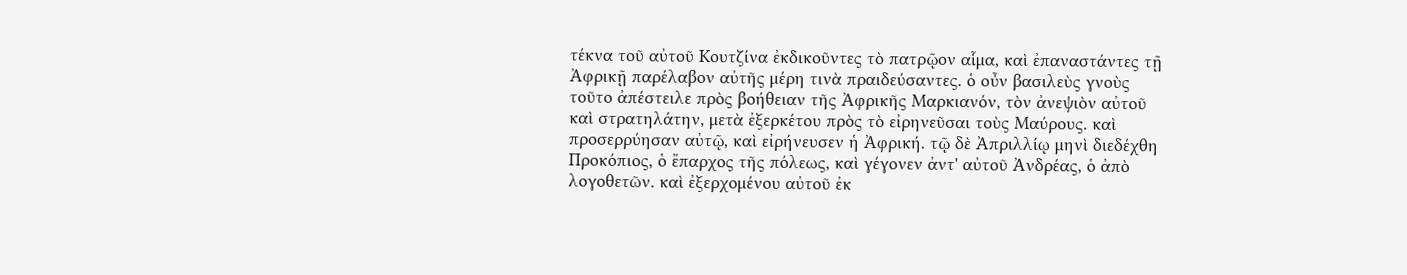τέκνα τοῦ αὐτοῦ Κουτζίνα ἐκδικοῦντες τὸ πατρῷον αἷμα, καὶ ἐπαναστάντες τῇ Ἀφρικῇ παρέλαβον αὐτῆς μέρη τινὰ πραιδεύσαντες. ὁ οὖν βασιλεὺς γνοὺς τοῦτο ἀπέστειλε πρὸς βοήθειαν τῆς Ἀφρικῆς Μαρκιανόν, τὸν ἀνεψιὸν αὐτοῦ καὶ στρατηλάτην, μετὰ ἐξερκέτου πρὸς τὸ εἰρηνεῦσαι τοὺς Μαύρους. καὶ προσερρύησαν αὐτῷ, καὶ εἰρήνευσεν ἡ Ἀφρική. τῷ δὲ Ἀπριλλίῳ μηνὶ διεδέχθη Προκόπιος, ὁ ἔπαρχος τῆς πόλεως, καὶ γέγονεν ἀντ' αὐτοῦ Ἀνδρέας, ὁ ἀπὸ λογοθετῶν. καὶ ἐξερχομένου αὐτοῦ ἐκ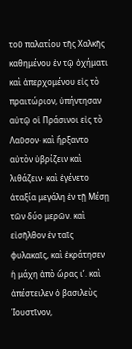τοῦ παλατίου τῆς Χαλκῆς καθημένου ἐν τῷ ὀχήματι καὶ ἀπερχομένου εἰς τὸ πραιτώριον, ὑπήντησαν αὐτῷ οἱ Πράσινοι εἰς τὸ Λαῦσον· καὶ ἤρξαντο αὐτὸν ὑβρίζειν καὶ λιθάζειν· καὶ ἐγένετο ἀταξία μεγάλη ἐν τῇ Μέσῃ τῶν δύο μερῶν. καὶ εἰσῆλθον ἐν ταῖς φυλακαῖς, καὶ ἐκράτησεν ἡ μάχη ἀπὸ ὥρας ιʹ. καὶ ἀπέστειλεν ὁ βασιλεὺς Ἰουστῖνον,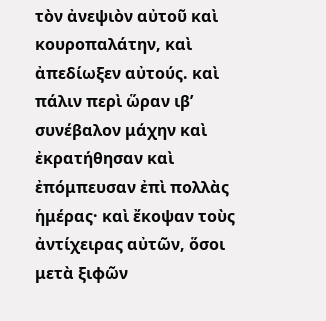τὸν ἀνεψιὸν αὐτοῦ καὶ κουροπαλάτην, καὶ ἀπεδίωξεν αὐτούς. καὶ πάλιν περὶ ὥραν ιβʹ συνέβαλον μάχην καὶ ἐκρατήθησαν καὶ ἐπόμπευσαν ἐπὶ πολλὰς ἡμέρας· καὶ ἔκοψαν τοὺς ἀντίχειρας αὐτῶν, ὅσοι μετὰ ξιφῶν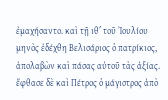ἐμαχήσαντο. καὶ τῇ ιθʹ τοῦ Ἰουλίου μηνὸς ἐδέχθη Βελισάριος ὁ πατρίκιος, ἀπολαβὼν καὶ πάσας αὐτοῦ τὰς ἀξίας. ἔφθασε δὲ καὶ Πέτρος ὁ μάγιστρος ἀπὸ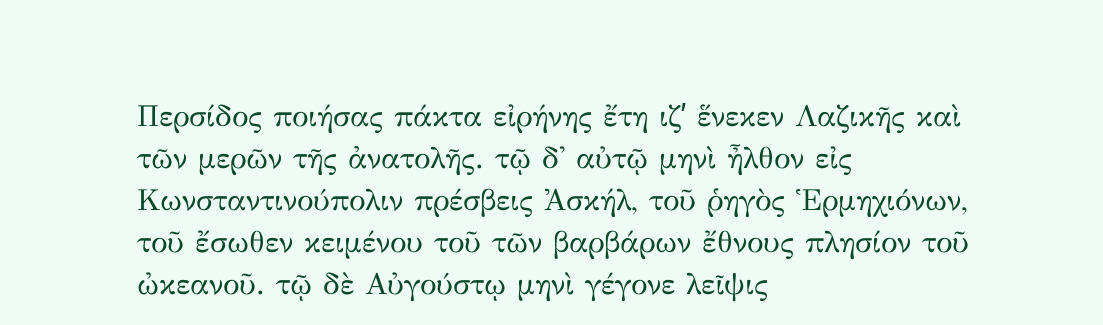Περσίδος ποιήσας πάκτα εἰρήνης ἔτη ιζʹ ἕνεκεν Λαζικῆς καὶ τῶν μερῶν τῆς ἀνατολῆς. τῷ δ' αὐτῷ μηνὶ ἦλθον εἰς Κωνσταντινούπολιν πρέσβεις Ἀσκήλ, τοῦ ῥηγὸς Ἑρμηχιόνων, τοῦ ἔσωθεν κειμένου τοῦ τῶν βαρβάρων ἔθνους πλησίον τοῦ ὠκεανοῦ. τῷ δὲ Αὐγούστῳ μηνὶ γέγονε λεῖψις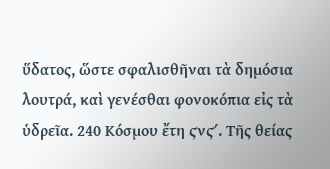ὕδατος, ὥστε σφαλισθῆναι τὰ δημόσια λουτρά, καὶ γενέσθαι φονοκόπια εἰς τὰ ὑδρεῖα. 240 Κόσμου ἔτη ϛνϛʹ. Τῆς θείας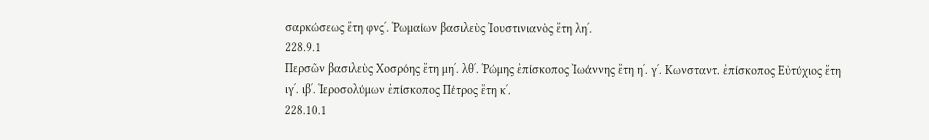σαρκώσεως ἔτη φνϛʹ. Ῥωμαίων βασιλεὺς Ἰουστινιανὸς ἔτη ληʹ.
228.9.1
Περσῶν βασιλεὺς Χοσρόης ἔτη μηʹ. λθʹ. Ῥώμης ἐπίσκοπος Ἰωάννης ἔτη ηʹ. γʹ. Κωνσταντ. ἐπίσκοπος Εὐτύχιος ἔτη ιγʹ. ιβʹ. Ἱεροσολύμων ἐπίσκοπος Πέτρος ἔτη κʹ.
228.10.1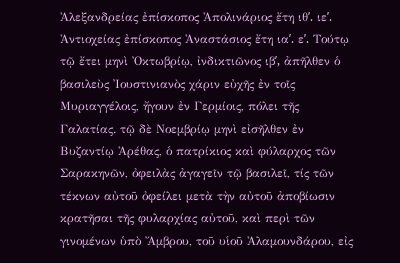Ἀλεξανδρείας ἐπίσκοπος Ἀπολινάριος ἔτη ιθʹ. ιεʹ. Ἀντιοχείας ἐπίσκοπος Ἀναστάσιος ἔτη ιαʹ. εʹ. Τούτῳ τῷ ἔτει μηνὶ Ὀκτωβρίῳ, ἰνδικτιῶνος ιβʹ, ἀπῆλθεν ὁ βασιλεὺς Ἰουστινιανὸς χάριν εὐχῆς ἐν τοῖς Μυριαγγέλοις, ἤγουν ἐν Γερμίοις, πόλει τῆς Γαλατίας. τῷ δὲ Νοεμβρίῳ μηνὶ εἰσῆλθεν ἐν Βυζαντίῳ Ἀρέθας, ὁ πατρίκιος καὶ φύλαρχος τῶν Σαρακηνῶν, ὀφειλὰς ἀγαγεῖν τῷ βασιλεῖ, τίς τῶν τέκνων αὐτοῦ ὀφείλει μετὰ τὴν αὐτοῦ ἀποβίωσιν κρατῆσαι τῆς φυλαρχίας αὐτοῦ, καὶ περὶ τῶν γινομένων ὑπὸ Ἄμβρου, τοῦ υἱοῦ Ἀλαμουνδάρου, εἰς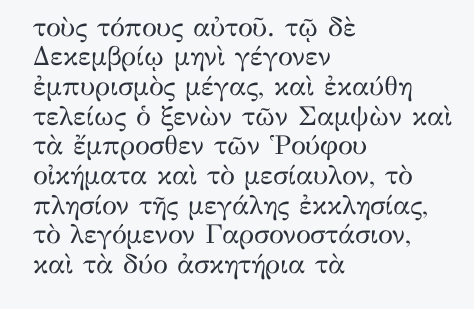τοὺς τόπους αὐτοῦ. τῷ δὲ Δεκεμβρίῳ μηνὶ γέγονεν ἐμπυρισμὸς μέγας, καὶ ἐκαύθη τελείως ὁ ξενὼν τῶν Σαμψὼν καὶ τὰ ἔμπροσθεν τῶν Ῥούφου οἰκήματα καὶ τὸ μεσίαυλον, τὸ πλησίον τῆς μεγάλης ἐκκλησίας, τὸ λεγόμενον Γαρσονοστάσιον, καὶ τὰ δύο ἀσκητήρια τὰ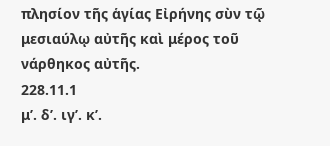πλησίον τῆς ἁγίας Εἰρήνης σὺν τῷ μεσιαύλῳ αὐτῆς καὶ μέρος τοῦ νάρθηκος αὐτῆς.
228.11.1
μʹ. δʹ. ιγʹ. κʹ.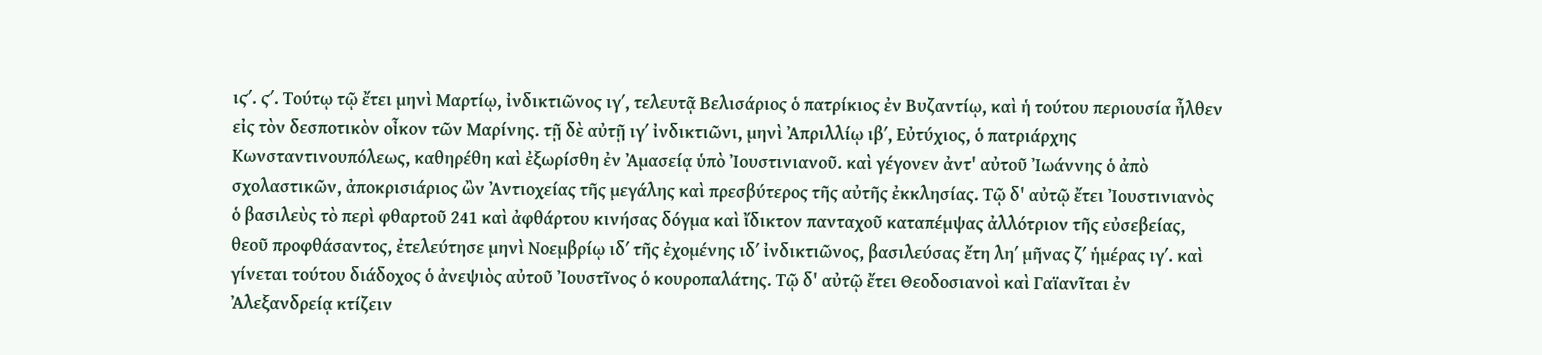ιϛʹ. ϛʹ. Τούτῳ τῷ ἔτει μηνὶ Μαρτίῳ, ἰνδικτιῶνος ιγʹ, τελευτᾷ Βελισάριος ὁ πατρίκιος ἐν Βυζαντίῳ, καὶ ἡ τούτου περιουσία ἦλθεν εἰς τὸν δεσποτικὸν οἶκον τῶν Μαρίνης. τῇ δὲ αὐτῇ ιγʹ ἰνδικτιῶνι, μηνὶ Ἀπριλλίῳ ιβʹ, Εὐτύχιος, ὁ πατριάρχης Κωνσταντινουπόλεως, καθηρέθη καὶ ἐξωρίσθη ἐν Ἀμασείᾳ ὑπὸ Ἰουστινιανοῦ. καὶ γέγονεν ἀντ' αὐτοῦ Ἰωάννης ὁ ἀπὸ σχολαστικῶν, ἀποκρισιάριος ὢν Ἀντιοχείας τῆς μεγάλης καὶ πρεσβύτερος τῆς αὐτῆς ἐκκλησίας. Τῷ δ' αὐτῷ ἔτει Ἰουστινιανὸς ὁ βασιλεὺς τὸ περὶ φθαρτοῦ 241 καὶ ἀφθάρτου κινήσας δόγμα καὶ ἴδικτον πανταχοῦ καταπέμψας ἀλλότριον τῆς εὐσεβείας, θεοῦ προφθάσαντος, ἐτελεύτησε μηνὶ Νοεμβρίῳ ιδʹ τῆς ἐχομένης ιδʹ ἰνδικτιῶνος, βασιλεύσας ἔτη ληʹ μῆνας ζʹ ἡμέρας ιγʹ. καὶ γίνεται τούτου διάδοχος ὁ ἀνεψιὸς αὐτοῦ Ἰουστῖνος ὁ κουροπαλάτης. Τῷ δ' αὐτῷ ἔτει Θεοδοσιανοὶ καὶ Γαϊανῖται ἐν Ἀλεξανδρείᾳ κτίζειν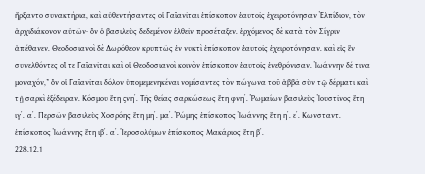ἤρξαντο συνακτήρια, καὶ αὐθεντήσαντες οἱ Γαϊανῖται ἐπίσκοπον ἑαυτοῖς ἐχειροτόνησαν Ἐλπίδιον, τὸν ἀρχιδιάκονον αὐτῶν· ὃν ὁ βασιλεὺς δεδεμένον ἐλθεῖν προσέταξεν. ἐρχόμενος δὲ κατὰ τὸν Σίγριν ἀπέθανεν. Θεοδοσιανοὶ δὲ Δωρόθεον κρυπτῶς ἐν νυκτὶ ἐπίσκοπον ἑαυτοῖς ἐχειροτόνησαν. καὶ εἰς ἓν συνελθόντες οἵ τε Γαϊανῖται καὶ οἱ Θεοδοσιανοὶ κοινὸν ἐπίσκοπον ἑαυτοῖς ἐνεθρόνισαν. Ἰωάννην δέ τινα μοναχόν,* ὃν οἱ Γαϊανῖται δόλον ὑπομεμενηκέναι νομίσαντες τὸν πώγωνα τοῦ ἀββᾶ σὺν τῷ δέρματι καὶ τῇ σαρκὶ ἐξέδειραν. Κόσμου ἔτη ϛνηʹ. Τῆς θείας σαρκώσεως ἔτη φνηʹ. Ῥωμαίων βασιλεὺς Ἰουστῖνος ἔτη ιγʹ. αʹ. Περσῶν βασιλεὺς Χοσρόης ἔτη μηʹ. μαʹ. Ῥώμης ἐπίσκοπος Ἰωάννης ἔτη ηʹ. εʹ. Κωνσταντ. ἐπίσκοπος Ἰωάννης ἔτη ιβʹ. αʹ. Ἱεροσολύμων ἐπίσκοπος Μακάριος ἔτη βʹ.
228.12.1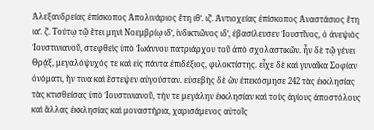Ἀλεξανδρείας ἐπίσκοπος Ἀπολινάριος ἔτη ιθʹ. ιζʹ. Ἀντιοχείας ἐπίσκοπος Ἀναστάσιος ἔτη ιαʹ. ζʹ. Τούτῳ τῷ ἔτει μηνὶ Νοεμβρίῳ ιδʹ, ἰνδικτιῶνος ιδʹ, ἐβασίλευσεν Ἰουστῖνος, ὁ ἀνεψιὸς Ἰουστινιανοῦ, στεφθεὶς ὑπὸ Ἰωάννου πατριάρχου τοῦ ἀπὸ σχολαστικῶν. ἦν δὲ τῷ γένει Θρᾴξ, μεγαλόψυχός τε καὶ εἰς πάντα ἐπιδέξιος, φιλοκτίστης. εἶχε δὲ καὶ γυναῖκα Σοφίαν ὀνόματι, ἥν τινα καὶ ἔστεψεν αὐγούσταν. εὐσεβὴς δὲ ὢν ἐπεκόσμησε 242 τὰς ἐκκλησίας τὰς κτισθείσας ὑπὸ Ἰουστινιανοῦ, τήν τε μεγάλην ἐκκλησίαν καὶ τοὺς ἁγίους ἀποστόλους καὶ ἄλλας ἐκκλησίας καὶ μοναστήρια, χαρισάμενος αὐτοῖς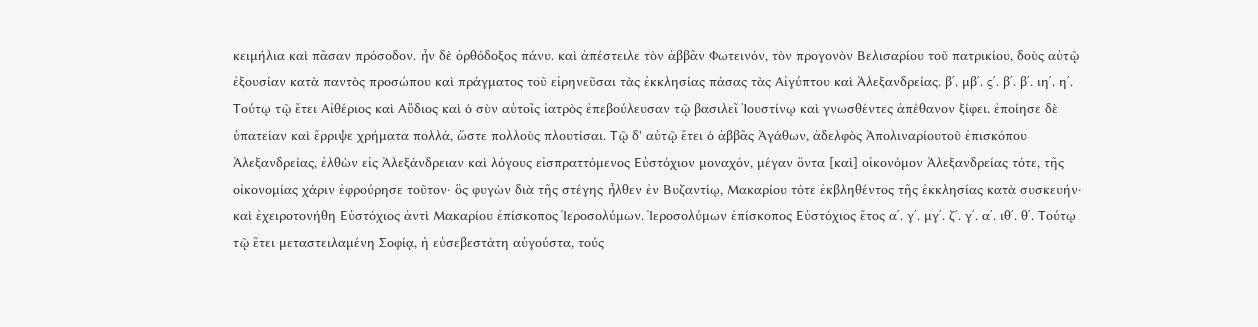κειμήλια καὶ πᾶσαν πρόσοδον. ἦν δὲ ὀρθόδοξος πάνυ. καὶ ἀπέστειλε τὸν ἀββᾶν Φωτεινόν, τὸν προγονὸν Βελισαρίου τοῦ πατρικίου, δοὺς αὐτῷ ἐξουσίαν κατὰ παντὸς προσώπου καὶ πράγματος τοῦ εἰρηνεῦσαι τὰς ἐκκλησίας πάσας τὰς Αἰγύπτου καὶ Ἀλεξανδρείας. βʹ. μβʹ. ϛʹ. βʹ. βʹ. ιηʹ. ηʹ. Τούτῳ τῷ ἔτει Αἰθέριος καὶ Αὔδιος καὶ ὁ σὺν αὐτοῖς ἰατρὸς ἐπεβούλευσαν τῷ βασιλεῖ Ἰουστίνῳ καὶ γνωσθέντες ἀπέθανον ξίφει. ἐποίησε δὲ ὑπατείαν καὶ ἔρριψε χρήματα πολλά, ὥστε πολλοὺς πλουτίσαι. Τῷ δ' αὐτῷ ἔτει ὁ ἀββᾶς Ἀγάθων, ἀδελφὸς Ἀπολιναρίουτοῦ ἐπισκόπου Ἀλεξανδρείας, ἐλθὼν εἰς Ἀλεξάνδρειαν καὶ λόγους εἰσπραττόμενος Εὐστόχιον μοναχόν, μέγαν ὄντα [καὶ] οἰκονόμον Ἀλεξανδρείας τότε, τῆς οἰκονομίας χάριν ἐφρούρησε τοῦτον· ὃς φυγὼν διὰ τῆς στέγης ἦλθεν ἐν Βυζαντίῳ, Μακαρίου τότε ἐκβληθέντος τῆς ἐκκλησίας κατὰ συσκευήν· καὶ ἐχειροτονήθη Εὐστόχιος ἀντὶ Μακαρίου ἐπίσκοπος Ἱεροσολύμων. Ἱεροσολύμων ἐπίσκοπος Εὐστόχιος ἔτος αʹ. γʹ. μγʹ. ζʹ. γʹ. αʹ. ιθʹ. θʹ. Τούτῳ τῷ ἔτει μεταστειλαμένη Σοφίᾳ, ἡ εὐσεβεστάτη αὐγούστα, τούς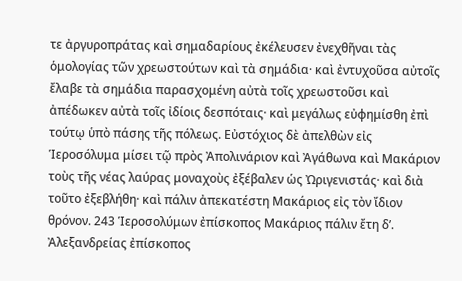τε ἀργυροπράτας καὶ σημαδαρίους ἐκέλευσεν ἐνεχθῆναι τὰς ὁμολογίας τῶν χρεωστούτων καὶ τὰ σημάδια· καὶ ἐντυχοῦσα αὐτοῖς ἔλαβε τὰ σημάδια παρασχομένη αὐτὰ τοῖς χρεωστοῦσι καὶ ἀπέδωκεν αὐτὰ τοῖς ἰδίοις δεσπόταις· καὶ μεγάλως εὐφημίσθη ἐπὶ τούτῳ ὑπὸ πάσης τῆς πόλεως. Εὐστόχιος δὲ ἀπελθὼν εἰς Ἱεροσόλυμα μίσει τῷ πρὸς Ἀπολινάριον καὶ Ἀγάθωνα καὶ Μακάριον τοὺς τῆς νέας λαύρας μοναχοὺς ἐξέβαλεν ὡς Ὠριγενιστάς· καὶ διὰ τοῦτο ἐξεβλήθη· καὶ πάλιν ἀπεκατέστη Μακάριος εἰς τὸν ἴδιον θρόνον. 243 Ἱεροσολύμων ἐπίσκοπος Μακάριος πάλιν ἔτη δʹ. Ἀλεξανδρείας ἐπίσκοπος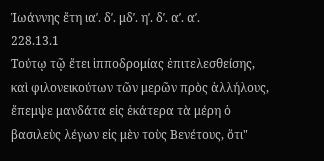Ἰωάννης ἔτη ιαʹ. δʹ. μδʹ. ηʹ. δʹ. αʹ. αʹ.
228.13.1
Τούτῳ τῷ ἔτει ἱπποδρομίας ἐπιτελεσθείσης, καὶ φιλονεικούτων τῶν μερῶν πρὸς ἀλλήλους, ἔπεμψε μανδάτα εἰς ἑκάτερα τὰ μέρη ὁ βασιλεὺς λέγων εἰς μὲν τοὺς Βενέτους, ὅτι"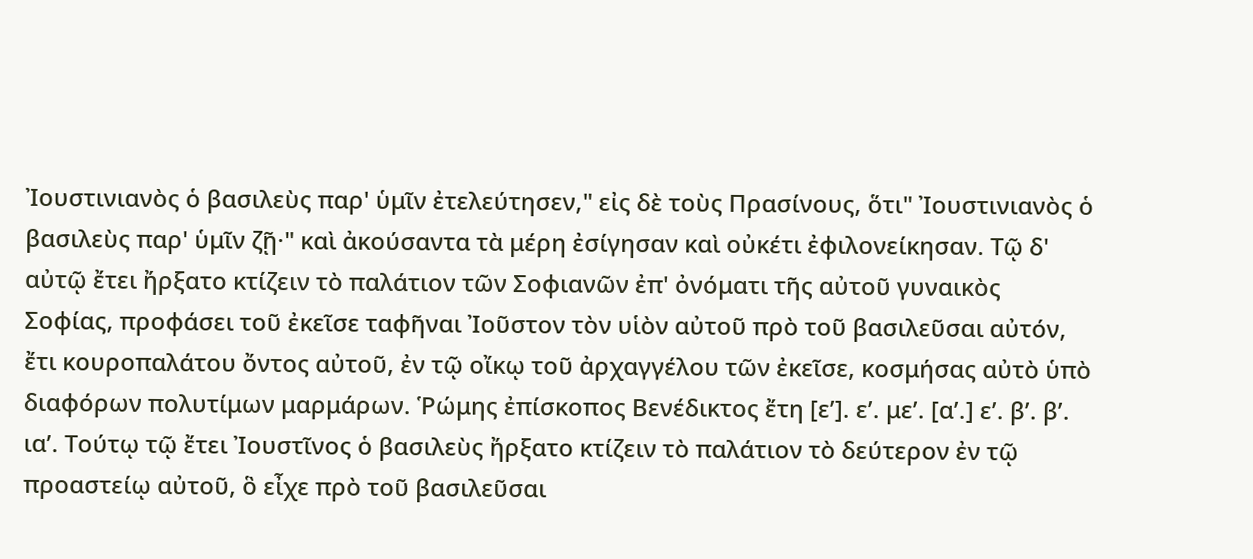Ἰουστινιανὸς ὁ βασιλεὺς παρ' ὑμῖν ἐτελεύτησεν," εἰς δὲ τοὺς Πρασίνους, ὅτι" Ἰουστινιανὸς ὁ βασιλεὺς παρ' ὑμῖν ζῇ·" καὶ ἀκούσαντα τὰ μέρη ἐσίγησαν καὶ οὐκέτι ἐφιλονείκησαν. Τῷ δ' αὐτῷ ἔτει ἤρξατο κτίζειν τὸ παλάτιον τῶν Σοφιανῶν ἐπ' ὀνόματι τῆς αὐτοῦ γυναικὸς Σοφίας, προφάσει τοῦ ἐκεῖσε ταφῆναι Ἰοῦστον τὸν υἱὸν αὐτοῦ πρὸ τοῦ βασιλεῦσαι αὐτόν, ἔτι κουροπαλάτου ὄντος αὐτοῦ, ἐν τῷ οἴκῳ τοῦ ἀρχαγγέλου τῶν ἐκεῖσε, κοσμήσας αὐτὸ ὑπὸ διαφόρων πολυτίμων μαρμάρων. Ῥώμης ἐπίσκοπος Βενέδικτος ἔτη [εʹ]. εʹ. μεʹ. [αʹ.] εʹ. βʹ. βʹ. ιαʹ. Τούτῳ τῷ ἔτει Ἰουστῖνος ὁ βασιλεὺς ἤρξατο κτίζειν τὸ παλάτιον τὸ δεύτερον ἐν τῷ προαστείῳ αὐτοῦ, ὃ εἶχε πρὸ τοῦ βασιλεῦσαι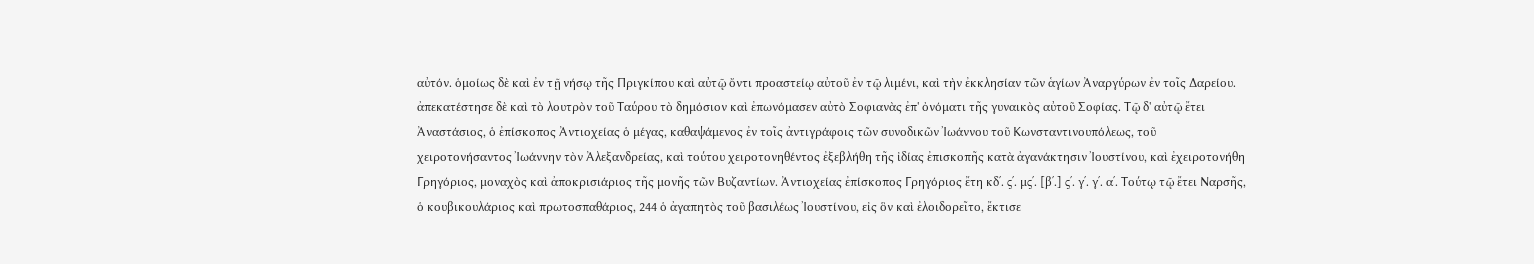αὐτόν. ὁμοίως δὲ καὶ ἐν τῇ νήσῳ τῆς Πριγκίπου καὶ αὐτῷ ὄντι προαστείῳ αὐτοῦ ἐν τῷ λιμένι, καὶ τὴν ἐκκλησίαν τῶν ἁγίων Ἀναργύρων ἐν τοῖς Δαρείου. ἀπεκατέστησε δὲ καὶ τὸ λουτρὸν τοῦ Ταύρου τὸ δημόσιον καὶ ἐπωνόμασεν αὐτὸ Σοφιανὰς ἐπ' ὀνόματι τῆς γυναικὸς αὐτοῦ Σοφίας. Τῷ δ' αὐτῷ ἔτει Ἀναστάσιος, ὁ ἐπίσκοπος Ἀντιοχείας ὁ μέγας, καθαψάμενος ἐν τοῖς ἀντιγράφοις τῶν συνοδικῶν Ἰωάννου τοῦ Κωνσταντινουπόλεως, τοῦ χειροτονήσαντος Ἰωάννην τὸν Ἀλεξανδρείας, καὶ τούτου χειροτονηθέντος ἐξεβλήθη τῆς ἰδίας ἐπισκοπῆς κατὰ ἀγανάκτησιν Ἰουστίνου, καὶ ἐχειροτονήθη Γρηγόριος, μοναχὸς καὶ ἀποκρισιάριος τῆς μονῆς τῶν Βυζαντίων. Ἀντιοχείας ἐπίσκοπος Γρηγόριος ἔτη κδʹ. ϛʹ. μϛʹ. [βʹ.] ϛʹ. γʹ. γʹ. αʹ. Τούτῳ τῷ ἔτει Ναρσῆς, ὁ κουβικουλάριος καὶ πρωτοσπαθάριος, 244 ὁ ἀγαπητὸς τοῦ βασιλέως Ἰουστίνου, εἰς ὃν καὶ ἐλοιδορεῖτο, ἔκτισε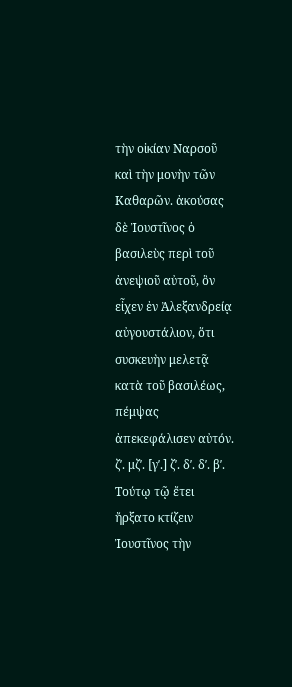τὴν οἰκίαν Ναρσοῦ καὶ τὴν μονὴν τῶν Καθαρῶν. ἀκούσας δὲ Ἰουστῖνος ὁ βασιλεὺς περὶ τοῦ ἀνεψιοῦ αὐτοῦ, ὃν εἶχεν ἐν Ἀλεξανδρείᾳ αὐγουστάλιον, ὅτι συσκευὴν μελετᾷ κατὰ τοῦ βασιλέως, πέμψας ἀπεκεφάλισεν αὐτόν. ζʹ. μζʹ. [γʹ.] ζʹ. δʹ. δʹ. βʹ. Τούτῳ τῷ ἔτει ἤρξατο κτίζειν Ἰουστῖνος τὴν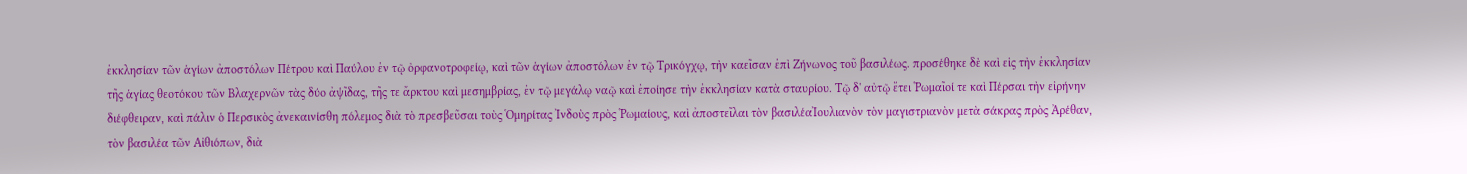ἐκκλησίαν τῶν ἁγίων ἀποστόλων Πέτρου καὶ Παύλου ἐν τῷ ὀρφανοτροφείῳ, καὶ τῶν ἁγίων ἀποστόλων ἐν τῷ Τρικόγχῳ, τὴν καεῖσαν ἐπὶ Ζήνωνος τοῦ βασιλέως. προσέθηκε δὲ καὶ εἰς τὴν ἐκκλησίαν τῆς ἁγίας θεοτόκου τῶν Βλαχερνῶν τὰς δύο ἀψῖδας, τῆς τε ἄρκτου καὶ μεσημβρίας, ἐν τῷ μεγάλῳ ναῷ καὶ ἐποίησε τὴν ἐκκλησίαν κατὰ σταυρίου. Τῷ δ' αὐτῷ ἔτει Ῥωμαῖοί τε καὶ Πέρσαι τὴν εἰρήνην διέφθειραν, καὶ πάλιν ὁ Περσικὸς ἀνεκαινίσθη πόλεμος διὰ τὸ πρεσβεῦσαι τοὺς Ὁμηρίτας Ἰνδοὺς πρὸς Ῥωμαίους, καὶ ἀποστεῖλαι τὸν βασιλέαἸουλιανὸν τὸν μαγιστριανὸν μετὰ σάκρας πρὸς Ἀρέθαν, τὸν βασιλέα τῶν Αἰθιόπων, διὰ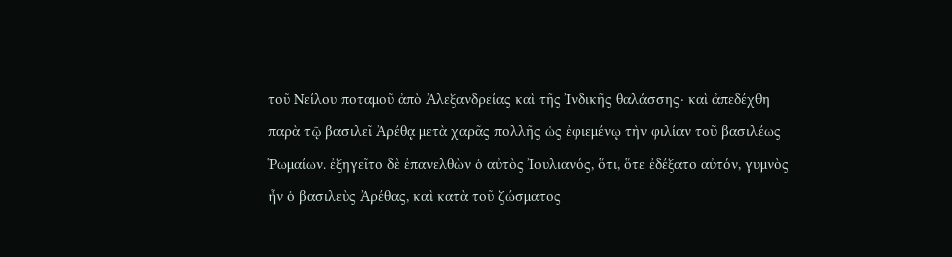τοῦ Νείλου ποταμοῦ ἀπὸ Ἀλεξανδρείας καὶ τῆς Ἰνδικῆς θαλάσσης· καὶ ἀπεδέχθη παρὰ τῷ βασιλεῖ Ἀρέθᾳ μετὰ χαρᾶς πολλῆς ὡς ἐφιεμένῳ τὴν φιλίαν τοῦ βασιλέως Ῥωμαίων. ἐξηγεῖτο δὲ ἐπανελθὼν ὁ αὐτὸς Ἰουλιανός, ὅτι, ὅτε ἐδέξατο αὐτόν, γυμνὸς ἦν ὁ βασιλεὺς Ἀρέθας, καὶ κατὰ τοῦ ζώσματος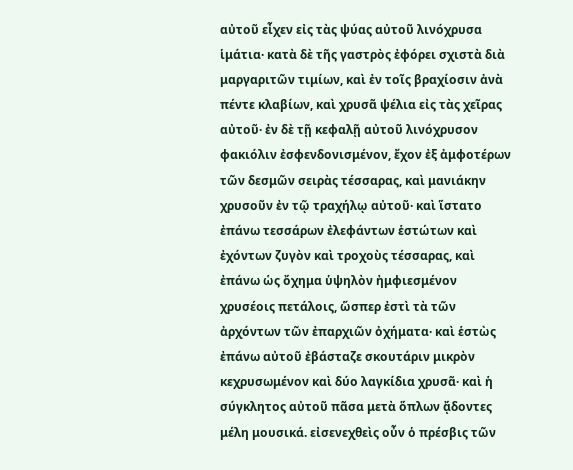αὐτοῦ εἶχεν εἰς τὰς ψύας αὐτοῦ λινόχρυσα ἱμάτια· κατὰ δὲ τῆς γαστρὸς ἐφόρει σχιστὰ διὰ μαργαριτῶν τιμίων, καὶ ἐν τοῖς βραχίοσιν ἀνὰ πέντε κλαβίων, καὶ χρυσᾶ ψέλια εἰς τὰς χεῖρας αὐτοῦ· ἐν δὲ τῇ κεφαλῇ αὐτοῦ λινόχρυσον φακιόλιν ἐσφενδονισμένον, ἔχον ἐξ ἀμφοτέρων τῶν δεσμῶν σειρὰς τέσσαρας, καὶ μανιάκην χρυσοῦν ἐν τῷ τραχήλῳ αὐτοῦ· καὶ ἵστατο ἐπάνω τεσσάρων ἐλεφάντων ἑστώτων καὶ ἐχόντων ζυγὸν καὶ τροχοὺς τέσσαρας, καὶ ἐπάνω ὡς ὄχημα ὑψηλὸν ἠμφιεσμένον χρυσέοις πετάλοις, ὥσπερ ἐστὶ τὰ τῶν ἀρχόντων τῶν ἐπαρχιῶν ὀχήματα· καὶ ἑστὼς ἐπάνω αὐτοῦ ἐβάσταζε σκουτάριν μικρὸν κεχρυσωμένον καὶ δύο λαγκίδια χρυσᾶ· καὶ ἡ σύγκλητος αὐτοῦ πᾶσα μετὰ ὅπλων ᾄδοντες μέλη μουσικά. εἰσενεχθεὶς οὖν ὁ πρέσβις τῶν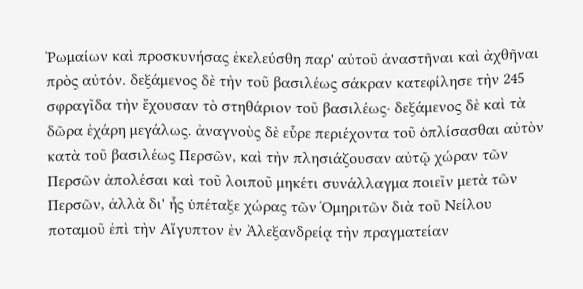Ῥωμαίων καὶ προσκυνήσας ἐκελεύσθη παρ' αὐτοῦ ἀναστῆναι καὶ ἀχθῆναι πρὸς αὐτόν. δεξάμενος δὲ τὴν τοῦ βασιλέως σάκραν κατεφίλησε τὴν 245 σφραγῖδα τὴν ἔχουσαν τὸ στηθάριον τοῦ βασιλέως· δεξάμενος δὲ καὶ τὰ δῶρα ἐχάρη μεγάλως. ἀναγνοὺς δὲ εὗρε περιέχοντα τοῦ ὁπλίσασθαι αὐτὸν κατὰ τοῦ βασιλέως Περσῶν, καὶ τὴν πλησιάζουσαν αὐτῷ χώραν τῶν Περσῶν ἀπολέσαι καὶ τοῦ λοιποῦ μηκέτι συνάλλαγμα ποιεῖν μετὰ τῶν Περσῶν, ἀλλὰ δι' ἧς ὑπέταξε χώρας τῶν Ὁμηριτῶν διὰ τοῦ Νείλου ποταμοῦ ἐπὶ τὴν Αἴγυπτον ἐν Ἀλεξανδρείᾳ τὴν πραγματείαν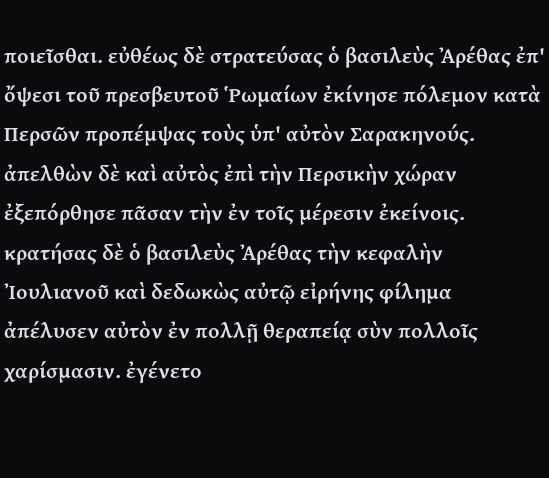ποιεῖσθαι. εὐθέως δὲ στρατεύσας ὁ βασιλεὺς Ἀρέθας ἐπ' ὄψεσι τοῦ πρεσβευτοῦ Ῥωμαίων ἐκίνησε πόλεμον κατὰ Περσῶν προπέμψας τοὺς ὑπ' αὐτὸν Σαρακηνούς. ἀπελθὼν δὲ καὶ αὐτὸς ἐπὶ τὴν Περσικὴν χώραν ἐξεπόρθησε πᾶσαν τὴν ἐν τοῖς μέρεσιν ἐκείνοις. κρατήσας δὲ ὁ βασιλεὺς Ἀρέθας τὴν κεφαλὴν Ἰουλιανοῦ καὶ δεδωκὼς αὐτῷ εἰρήνης φίλημα ἀπέλυσεν αὐτὸν ἐν πολλῇ θεραπείᾳ σὺν πολλοῖς χαρίσμασιν. ἐγένετο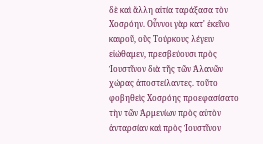δὲ καὶ ἄλλη αἰτία ταράξασα τὸν Χοσρόην. Οὖννοι γὰρ κατ' ἐκεῖνο καιροῦ, οὓς Τούρκους λέγειν εἰώθαμεν, πρεσβεύουσι πρὸς Ἰουστῖνον διὰ τῆς τῶν Ἀλανῶν χώρας ἀποστείλαντες. τοῦτο φοβηθεὶς Χοσρόης προεφασίσατο τὴν τῶν Ἀρμενίων πρὸς αὐτὸν ἀνταρσίαν καὶ πρὸς Ἰουστῖνον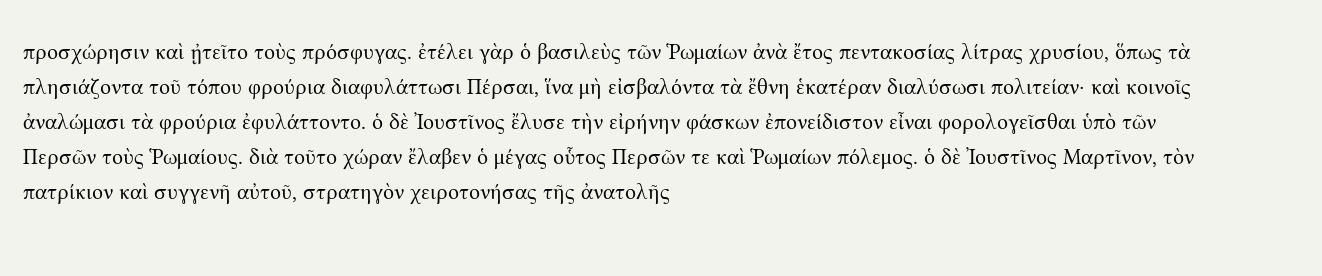προσχώρησιν καὶ ᾐτεῖτο τοὺς πρόσφυγας. ἐτέλει γὰρ ὁ βασιλεὺς τῶν Ῥωμαίων ἀνὰ ἔτος πεντακοσίας λίτρας χρυσίου, ὅπως τὰ πλησιάζοντα τοῦ τόπου φρούρια διαφυλάττωσι Πέρσαι, ἵνα μὴ εἰσβαλόντα τὰ ἔθνη ἑκατέραν διαλύσωσι πολιτείαν· καὶ κοινοῖς ἀναλώμασι τὰ φρούρια ἐφυλάττοντο. ὁ δὲ Ἰουστῖνος ἔλυσε τὴν εἰρήνην φάσκων ἐπονείδιστον εἶναι φορολογεῖσθαι ὑπὸ τῶν Περσῶν τοὺς Ῥωμαίους. διὰ τοῦτο χώραν ἔλαβεν ὁ μέγας οὗτος Περσῶν τε καὶ Ῥωμαίων πόλεμος. ὁ δὲ Ἰουστῖνος Μαρτῖνον, τὸν πατρίκιον καὶ συγγενῆ αὐτοῦ, στρατηγὸν χειροτονήσας τῆς ἀνατολῆς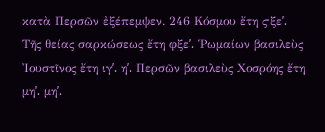κατὰ Περσῶν ἐξέπεμψεν. 246 Κόσμου ἔτη ϛξεʹ. Τῆς θείας σαρκώσεως ἔτη φξεʹ. Ῥωμαίων βασιλεὺς Ἰουστῖνος ἔτη ιγʹ. ηʹ. Περσῶν βασιλεὺς Χοσρόης ἔτη μηʹ. μηʹ.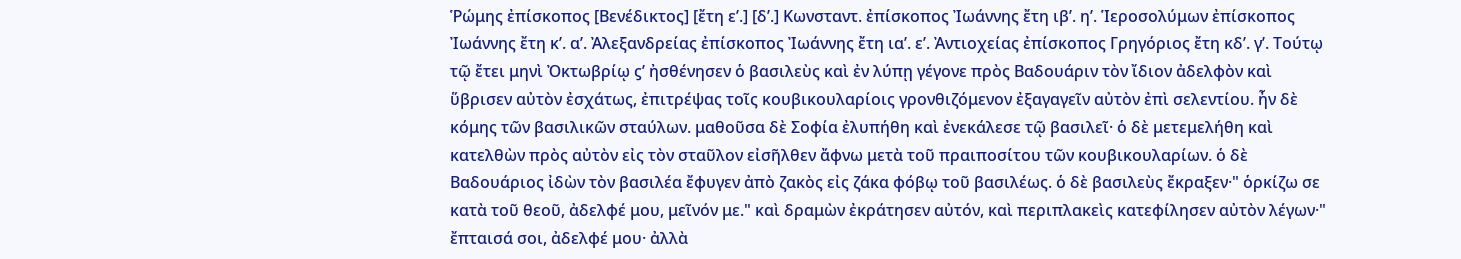Ῥώμης ἐπίσκοπος [Βενέδικτος] [ἔτη εʹ.] [δʹ.] Κωνσταντ. ἐπίσκοπος Ἰωάννης ἔτη ιβʹ. ηʹ. Ἱεροσολύμων ἐπίσκοπος Ἰωάννης ἔτη κʹ. αʹ. Ἀλεξανδρείας ἐπίσκοπος Ἰωάννης ἔτη ιαʹ. εʹ. Ἀντιοχείας ἐπίσκοπος Γρηγόριος ἔτη κδʹ. γʹ. Τούτῳ τῷ ἔτει μηνὶ Ὀκτωβρίῳ ϛʹ ἠσθένησεν ὁ βασιλεὺς καὶ ἐν λύπῃ γέγονε πρὸς Βαδουάριν τὸν ἴδιον ἀδελφὸν καὶ ὕβρισεν αὐτὸν ἐσχάτως, ἐπιτρέψας τοῖς κουβικουλαρίοις γρονθιζόμενον ἐξαγαγεῖν αὐτὸν ἐπὶ σελεντίου. ἦν δὲ κόμης τῶν βασιλικῶν σταύλων. μαθοῦσα δὲ Σοφία ἐλυπήθη καὶ ἐνεκάλεσε τῷ βασιλεῖ· ὁ δὲ μετεμελήθη καὶ κατελθὼν πρὸς αὐτὸν εἰς τὸν σταῦλον εἰσῆλθεν ἄφνω μετὰ τοῦ πραιποσίτου τῶν κουβικουλαρίων. ὁ δὲ Βαδουάριος ἰδὼν τὸν βασιλέα ἔφυγεν ἀπὸ ζακὸς εἰς ζάκα φόβῳ τοῦ βασιλέως. ὁ δὲ βασιλεὺς ἔκραξεν·" ὁρκίζω σε κατὰ τοῦ θεοῦ, ἀδελφέ μου, μεῖνόν με." καὶ δραμὼν ἐκράτησεν αὐτόν, καὶ περιπλακεὶς κατεφίλησεν αὐτὸν λέγων·" ἔπταισά σοι, ἀδελφέ μου· ἀλλὰ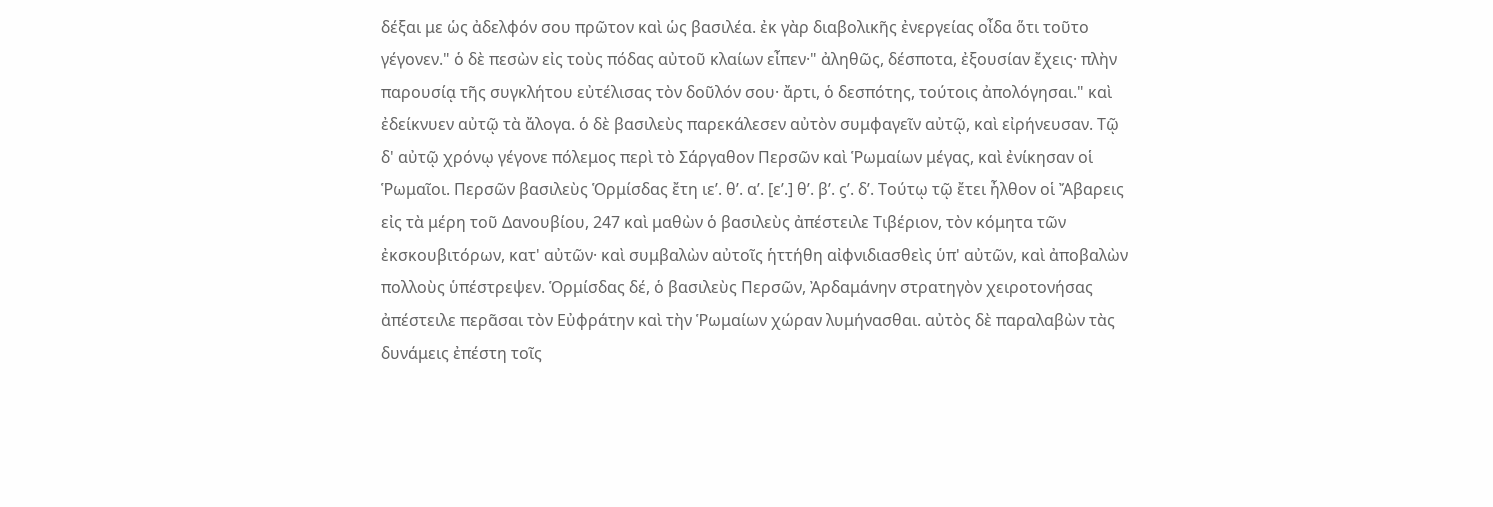δέξαι με ὡς ἀδελφόν σου πρῶτον καὶ ὡς βασιλέα. ἐκ γὰρ διαβολικῆς ἐνεργείας οἶδα ὅτι τοῦτο γέγονεν." ὁ δὲ πεσὼν εἰς τοὺς πόδας αὐτοῦ κλαίων εἶπεν·" ἀληθῶς, δέσποτα, ἐξουσίαν ἔχεις· πλὴν παρουσίᾳ τῆς συγκλήτου εὐτέλισας τὸν δοῦλόν σου· ἄρτι, ὁ δεσπότης, τούτοις ἀπολόγησαι." καὶ ἐδείκνυεν αὐτῷ τὰ ἄλογα. ὁ δὲ βασιλεὺς παρεκάλεσεν αὐτὸν συμφαγεῖν αὐτῷ, καὶ εἰρήνευσαν. Τῷ δ' αὐτῷ χρόνῳ γέγονε πόλεμος περὶ τὸ Σάργαθον Περσῶν καὶ Ῥωμαίων μέγας, καὶ ἐνίκησαν οἱ Ῥωμαῖοι. Περσῶν βασιλεὺς Ὁρμίσδας ἔτη ιεʹ. θʹ. αʹ. [εʹ.] θʹ. βʹ. ϛʹ. δʹ. Τούτῳ τῷ ἔτει ἦλθον οἱ Ἄβαρεις εἰς τὰ μέρη τοῦ Δανουβίου, 247 καὶ μαθὼν ὁ βασιλεὺς ἀπέστειλε Τιβέριον, τὸν κόμητα τῶν ἐκσκουβιτόρων, κατ' αὐτῶν· καὶ συμβαλὼν αὐτοῖς ἡττήθη αἰφνιδιασθεὶς ὑπ' αὐτῶν, καὶ ἀποβαλὼν πολλοὺς ὑπέστρεψεν. Ὁρμίσδας δέ, ὁ βασιλεὺς Περσῶν, Ἀρδαμάνην στρατηγὸν χειροτονήσας ἀπέστειλε περᾶσαι τὸν Εὐφράτην καὶ τὴν Ῥωμαίων χώραν λυμήνασθαι. αὐτὸς δὲ παραλαβὼν τὰς δυνάμεις ἐπέστη τοῖς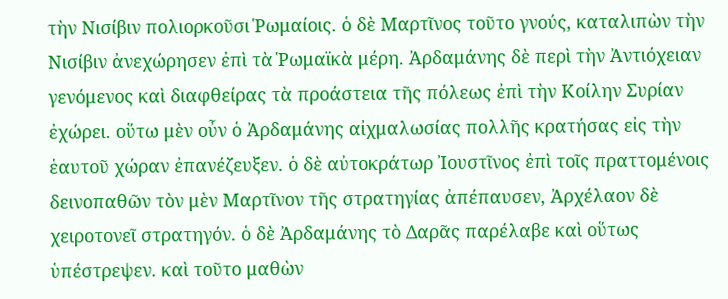τὴν Νισίβιν πολιορκοῦσι Ῥωμαίοις. ὁ δὲ Μαρτῖνος τοῦτο γνούς, καταλιπὼν τὴν Νισίβιν ἀνεχώρησεν ἐπὶ τὰ Ῥωμαϊκὰ μέρη. Ἀρδαμάνης δὲ περὶ τὴν Ἀντιόχειαν γενόμενος καὶ διαφθείρας τὰ προάστεια τῆς πόλεως ἐπὶ τὴν Κοίλην Συρίαν ἐχώρει. οὕτω μὲν οὖν ὁ Ἀρδαμάνης αἰχμαλωσίας πολλῆς κρατήσας εἰς τὴν ἑαυτοῦ χώραν ἐπανέζευξεν. ὁ δὲ αὐτοκράτωρ Ἰουστῖνος ἐπὶ τοῖς πραττομένοις δεινοπαθῶν τὸν μὲν Μαρτῖνον τῆς στρατηγίας ἀπέπαυσεν, Ἀρχέλαον δὲ χειροτονεῖ στρατηγόν. ὁ δὲ Ἀρδαμάνης τὸ Δαρᾶς παρέλαβε καὶ οὕτως ὑπέστρεψεν. καὶ τοῦτο μαθὼν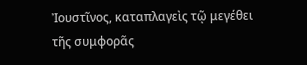Ἰουστῖνος, καταπλαγεὶς τῷ μεγέθει τῆς συμφορᾶς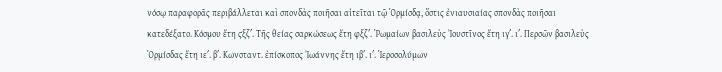νόσῳ παραφορᾶς περιβάλλεται καὶ σπονδὰς ποιῆσαι αἰτεῖται τῷ Ὁρμίσδᾳ, ὅστις ἐνιαυσιαίας σπονδὰς ποιῆσαι κατεδέξατο. Κόσμου ἔτη ϛξζʹ. Τῆς θείας σαρκώσεως ἔτη φξζʹ. Ῥωμαίων βασιλεὺς Ἰουστῖνος ἔτη ιγʹ. ιʹ. Περσῶν βασιλεὺς Ὁρμίσδας ἔτη ιεʹ. βʹ. Κωνσταντ. ἐπίσκοπος Ἰωάννης ἔτη ιβʹ. ιʹ. Ἱεροσολύμων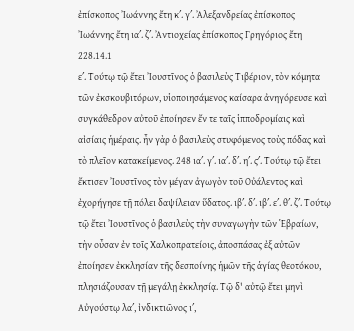ἐπίσκοπος Ἰωάννης ἔτη κʹ. γʹ. Ἀλεξανδρείας ἐπίσκοπος Ἰωάννης ἔτη ιαʹ. ζʹ. Ἀντιοχείας ἐπίσκοπος Γρηγόριος ἔτη
228.14.1
εʹ. Τούτῳ τῷ ἔτει Ἰουστῖνος ὁ βασιλεὺς Τιβέριον, τὸν κόμητα τῶν ἐκσκουβιτόρων, υἱοποιησάμενος καίσαρα ἀνηγόρευσε καὶ συγκάθεδρον αὐτοῦ ἐποίησεν ἔν τε ταῖς ἱπποδρομίαις καὶ αἰσίαις ἡμέραις. ἦν γὰρ ὁ βασιλεὺς στυφόμενος τοὺς πόδας καὶ τὸ πλεῖον κατακείμενος. 248 ιαʹ. γʹ. ιαʹ. δʹ. ηʹ. ϛʹ. Τούτῳ τῷ ἔτει ἔκτισεν Ἰουστῖνος τὸν μέγαν ἀγωγὸν τοῦ Οὐάλεντος καὶ ἐχορήγησε τῇ πόλει δαψίλειαν ὕδατος. ιβʹ. δʹ. ιβʹ. εʹ. θʹ. ζʹ. Τούτῳ τῷ ἔτει Ἰουστῖνος ὁ βασιλεὺς τὴν συναγωγὴν τῶν Ἑβραίων, τὴν οὖσαν ἐν τοῖς Χαλκοπρατείοις, ἀποσπάσας ἐξ αὐτῶν ἐποίησεν ἐκκλησίαν τῆς δεσποίνης ἡμῶν τῆς ἁγίας θεοτόκου, πλησιάζουσαν τῇ μεγάλῃ ἐκκλησίᾳ. Τῷ δ' αὐτῷ ἔτει μηνὶ Αὐγούστῳ λαʹ, ἰνδικτιῶνος ιʹ,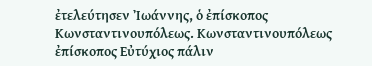ἐτελεύτησεν Ἰωάννης, ὁ ἐπίσκοπος Κωνσταντινουπόλεως. Κωνσταντινουπόλεως ἐπίσκοπος Εὐτύχιος πάλιν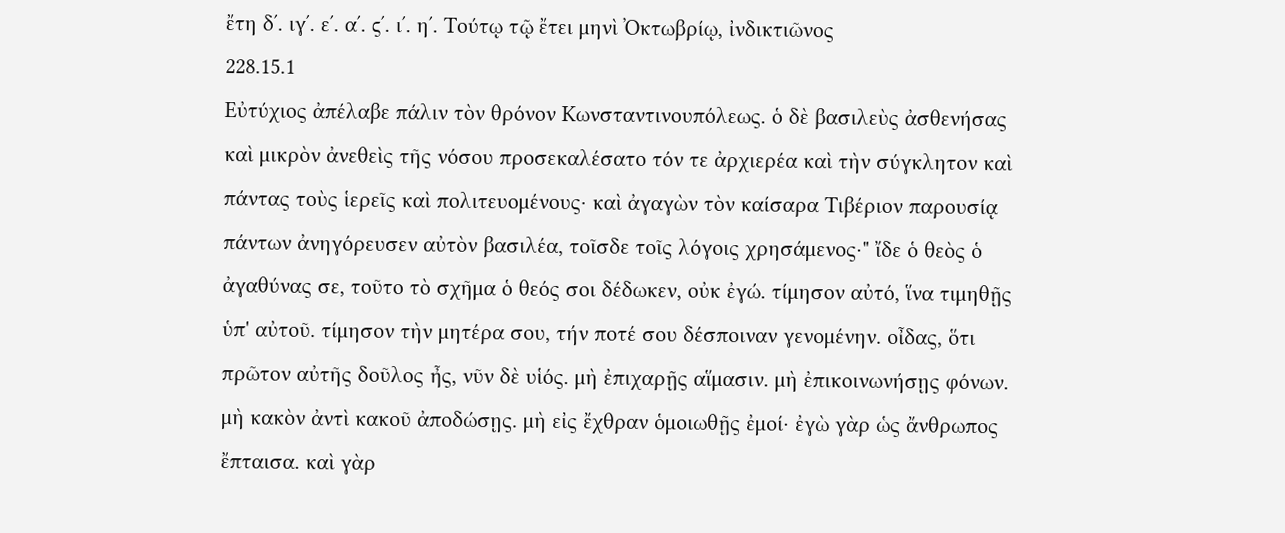ἔτη δʹ. ιγʹ. εʹ. αʹ. ϛʹ. ιʹ. ηʹ. Τούτῳ τῷ ἔτει μηνὶ Ὀκτωβρίῳ, ἰνδικτιῶνος
228.15.1
Εὐτύχιος ἀπέλαβε πάλιν τὸν θρόνον Κωνσταντινουπόλεως. ὁ δὲ βασιλεὺς ἀσθενήσας καὶ μικρὸν ἀνεθεὶς τῆς νόσου προσεκαλέσατο τόν τε ἀρχιερέα καὶ τὴν σύγκλητον καὶ πάντας τοὺς ἱερεῖς καὶ πολιτευομένους· καὶ ἀγαγὼν τὸν καίσαρα Τιβέριον παρουσίᾳ πάντων ἀνηγόρευσεν αὐτὸν βασιλέα, τοῖσδε τοῖς λόγοις χρησάμενος·" ἴδε ὁ θεὸς ὁ ἀγαθύνας σε, τοῦτο τὸ σχῆμα ὁ θεός σοι δέδωκεν, οὐκ ἐγώ. τίμησον αὐτό, ἵνα τιμηθῇς ὑπ' αὐτοῦ. τίμησον τὴν μητέρα σου, τήν ποτέ σου δέσποιναν γενομένην. οἶδας, ὅτι πρῶτον αὐτῆς δοῦλος ἦς, νῦν δὲ υἱός. μὴ ἐπιχαρῇς αἵμασιν. μὴ ἐπικοινωνήσῃς φόνων. μὴ κακὸν ἀντὶ κακοῦ ἀποδώσῃς. μὴ εἰς ἔχθραν ὁμοιωθῇς ἐμοί· ἐγὼ γὰρ ὡς ἄνθρωπος ἔπταισα. καὶ γὰρ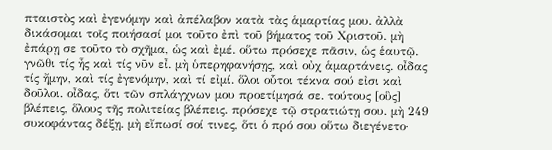πταιστὸς καὶ ἐγενόμην καὶ ἀπέλαβον κατὰ τὰς ἁμαρτίας μου. ἀλλὰ δικάσομαι τοῖς ποιήσασί μοι τοῦτο ἐπὶ τοῦ βήματος τοῦ Χριστοῦ. μὴ ἐπάρῃ σε τοῦτο τὸ σχῆμα, ὡς καὶ ἐμέ. οὕτω πρόσεχε πᾶσιν, ὡς ἑαυτῷ. γνῶθι τίς ἦς καὶ τίς νῦν εἶ. μὴ ὑπερηφανήσῃς, καὶ οὐχ ἁμαρτάνεις. οἶδας τίς ἤμην, καὶ τίς ἐγενόμην, καὶ τί εἰμί. ὅλοι οὗτοι τέκνα σού εἰσι καὶ δοῦλοι. οἶδας, ὅτι τῶν σπλάγχνων μου προετίμησά σε. τούτους [οὓς] βλέπεις, ὅλους τῆς πολιτείας βλέπεις. πρόσεχε τῷ στρατιώτῃ σου. μὴ 249 συκοφάντας δέξῃ. μὴ εἴπωσί σοί τινες, ὅτι ὁ πρό σου οὕτω διεγένετο·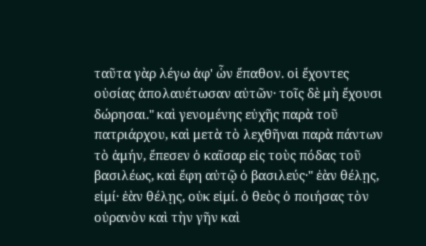ταῦτα γὰρ λέγω ἀφ' ὧν ἔπαθον. οἱ ἔχοντες οὐσίας ἀπολαυέτωσαν αὐτῶν· τοῖς δὲ μὴ ἔχουσι δώρησαι." καὶ γενομένης εὐχῆς παρὰ τοῦ πατριάρχου, καὶ μετὰ τὸ λεχθῆναι παρὰ πάντων τὸ ἀμήν, ἔπεσεν ὁ καῖσαρ εἰς τοὺς πόδας τοῦ βασιλέως, καὶ ἔφη αὐτῷ ὁ βασιλεύς·" ἐὰν θέλῃς, εἰμί· ἐὰν θέλῃς, οὐκ εἰμί. ὁ θεὸς ὁ ποιήσας τὸν οὐρανὸν καὶ τὴν γῆν καὶ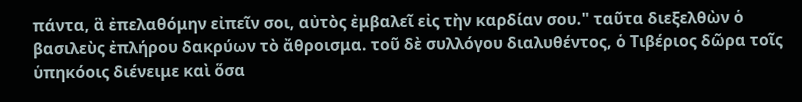πάντα, ἃ ἐπελαθόμην εἰπεῖν σοι, αὐτὸς ἐμβαλεῖ εἰς τὴν καρδίαν σου." ταῦτα διεξελθὼν ὁ βασιλεὺς ἐπλήρου δακρύων τὸ ἄθροισμα. τοῦ δὲ συλλόγου διαλυθέντος, ὁ Τιβέριος δῶρα τοῖς ὑπηκόοις διένειμε καὶ ὅσα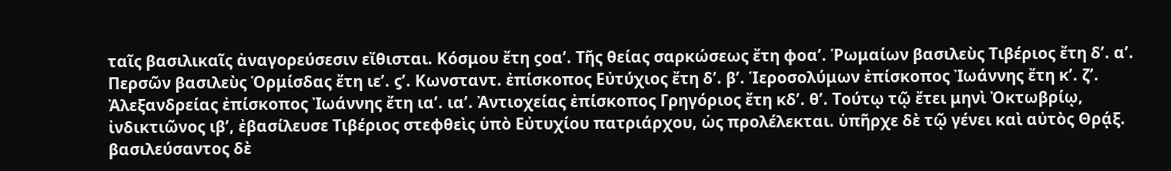ταῖς βασιλικαῖς ἀναγορεύσεσιν εἴθισται. Κόσμου ἔτη ϛοαʹ. Τῆς θείας σαρκώσεως ἔτη φοαʹ. Ῥωμαίων βασιλεὺς Τιβέριος ἔτη δʹ. αʹ. Περσῶν βασιλεὺς Ὁρμίσδας ἔτη ιεʹ. ϛʹ. Κωνσταντ. ἐπίσκοπος Εὐτύχιος ἔτη δʹ. βʹ. Ἱεροσολύμων ἐπίσκοπος Ἰωάννης ἔτη κʹ. ζʹ. Ἀλεξανδρείας ἐπίσκοπος Ἰωάννης ἔτη ιαʹ. ιαʹ. Ἀντιοχείας ἐπίσκοπος Γρηγόριος ἔτη κδʹ. θʹ. Τούτῳ τῷ ἔτει μηνὶ Ὀκτωβρίῳ, ἰνδικτιῶνος ιβʹ, ἐβασίλευσε Τιβέριος στεφθεὶς ὑπὸ Εὐτυχίου πατριάρχου, ὡς προλέλεκται. ὑπῆρχε δὲ τῷ γένει καὶ αὐτὸς Θρᾴξ. βασιλεύσαντος δὲ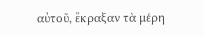αὐτοῦ, ἔκραξαν τὰ μέρη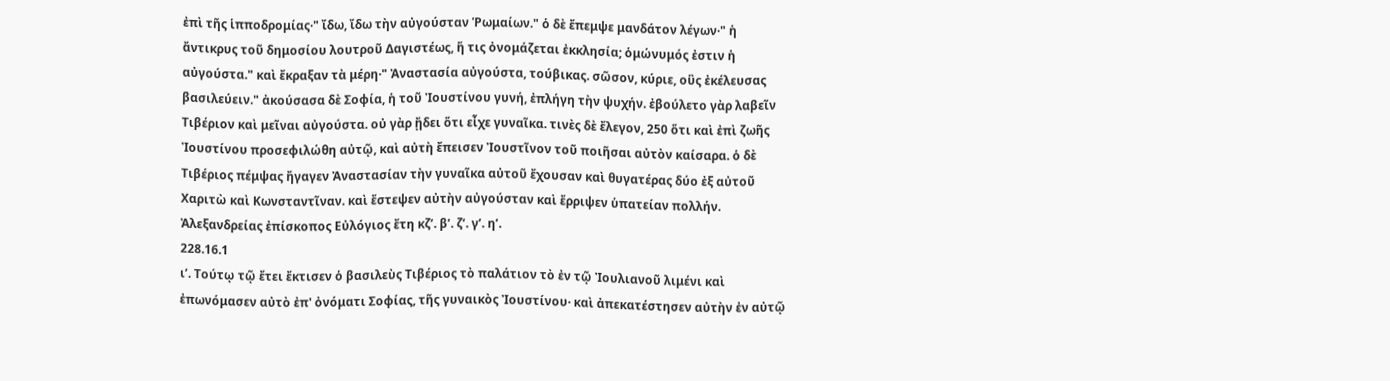ἐπὶ τῆς ἱπποδρομίας·" ἴδω, ἴδω τὴν αὐγούσταν Ῥωμαίων." ὁ δὲ ἔπεμψε μανδάτον λέγων·" ἡ ἄντικρυς τοῦ δημοσίου λουτροῦ Δαγιστέως, ἥ τις ὀνομάζεται ἐκκλησία; ὁμώνυμός ἐστιν ἡ αὐγούστα." καὶ ἔκραξαν τὰ μέρη·" Ἀναστασία αὐγούστα, τούβικας. σῶσον, κύριε, οὓς ἐκέλευσας βασιλεύειν." ἀκούσασα δὲ Σοφία, ἡ τοῦ Ἰουστίνου γυνή, ἐπλήγη τὴν ψυχήν. ἐβούλετο γὰρ λαβεῖν Τιβέριον καὶ μεῖναι αὐγούστα. οὐ γὰρ ᾔδει ὅτι εἶχε γυναῖκα. τινὲς δὲ ἔλεγον, 250 ὅτι καὶ ἐπὶ ζωῆς Ἰουστίνου προσεφιλώθη αὐτῷ, καὶ αὐτὴ ἔπεισεν Ἰουστῖνον τοῦ ποιῆσαι αὐτὸν καίσαρα. ὁ δὲ Τιβέριος πέμψας ἤγαγεν Ἀναστασίαν τὴν γυναῖκα αὐτοῦ ἔχουσαν καὶ θυγατέρας δύο ἐξ αὐτοῦ Χαριτὼ καὶ Κωνσταντῖναν. καὶ ἔστεψεν αὐτὴν αὐγούσταν καὶ ἔρριψεν ὑπατείαν πολλήν. Ἀλεξανδρείας ἐπίσκοπος Εὐλόγιος ἔτη κζʹ. βʹ. ζʹ. γʹ. ηʹ.
228.16.1
ιʹ. Τούτῳ τῷ ἔτει ἔκτισεν ὁ βασιλεὺς Τιβέριος τὸ παλάτιον τὸ ἐν τῷ Ἰουλιανοῦ λιμένι καὶ ἐπωνόμασεν αὐτὸ ἐπ' ὀνόματι Σοφίας, τῆς γυναικὸς Ἰουστίνου· καὶ ἀπεκατέστησεν αὐτὴν ἐν αὐτῷ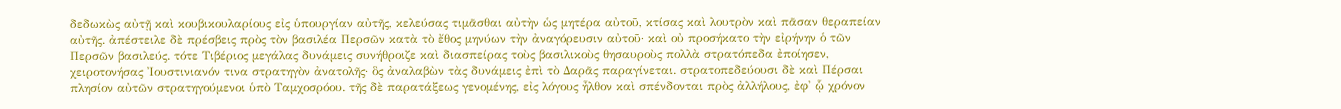δεδωκὼς αὐτῇ καὶ κουβικουλαρίους εἰς ὑπουργίαν αὐτῆς, κελεύσας τιμᾶσθαι αὐτὴν ὡς μητέρα αὐτοῦ, κτίσας καὶ λουτρὸν καὶ πᾶσαν θεραπείαν αὐτῆς. ἀπέστειλε δὲ πρέσβεις πρὸς τὸν βασιλέα Περσῶν κατὰ τὸ ἔθος μηνύων τὴν ἀναγόρευσιν αὐτοῦ· καὶ οὐ προσήκατο τὴν εἰρήνην ὁ τῶν Περσῶν βασιλεύς. τότε Τιβέριος μεγάλας δυνάμεις συνήθροιζε καὶ διασπείρας τοὺς βασιλικοὺς θησαυροὺς πολλὰ στρατόπεδα ἐποίησεν, χειροτονήσας Ἰουστινιανόν τινα στρατηγὸν ἀνατολῆς· ὃς ἀναλαβὼν τὰς δυνάμεις ἐπὶ τὸ Δαρᾶς παραγίνεται. στρατοπεδεύουσι δὲ καὶ Πέρσαι πλησίον αὐτῶν στρατηγούμενοι ὑπὸ Ταμχοσρόου. τῆς δὲ παρατάξεως γενομένης, εἰς λόγους ἦλθον καὶ σπένδονται πρὸς ἀλλήλους, ἐφ' ᾧ χρόνον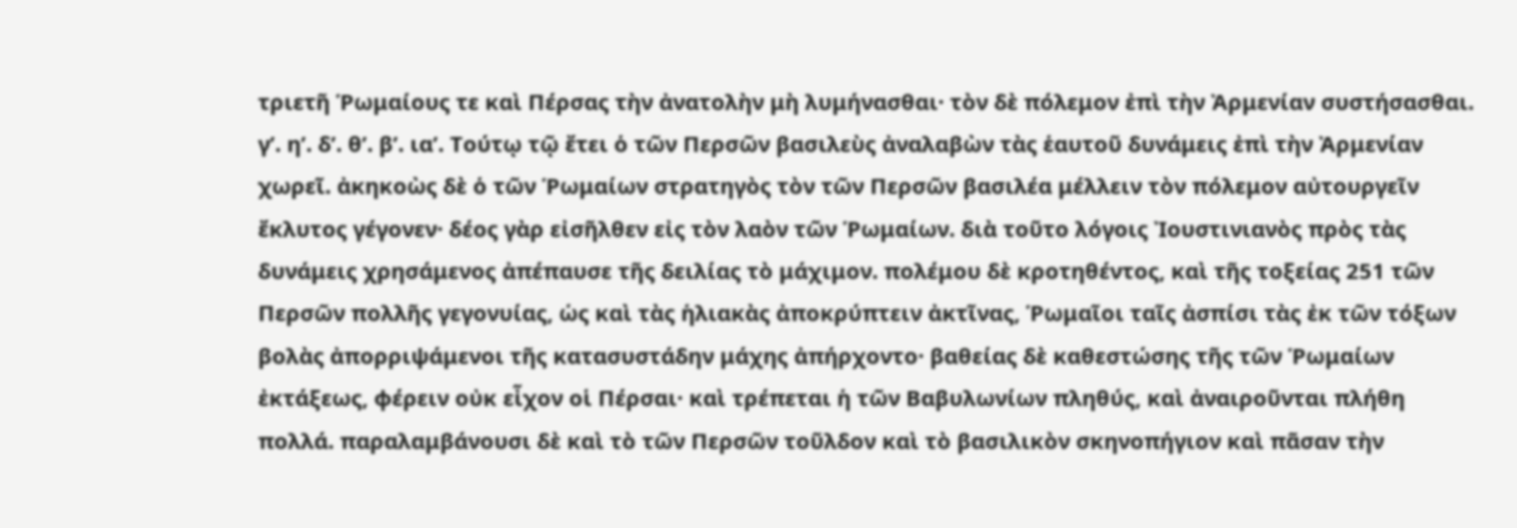τριετῆ Ῥωμαίους τε καὶ Πέρσας τὴν ἀνατολὴν μὴ λυμήνασθαι· τὸν δὲ πόλεμον ἐπὶ τὴν Ἀρμενίαν συστήσασθαι. γʹ. ηʹ. δʹ. θʹ. βʹ. ιαʹ. Τούτῳ τῷ ἔτει ὁ τῶν Περσῶν βασιλεὺς ἀναλαβὼν τὰς ἑαυτοῦ δυνάμεις ἐπὶ τὴν Ἀρμενίαν χωρεῖ. ἀκηκοὼς δὲ ὁ τῶν Ῥωμαίων στρατηγὸς τὸν τῶν Περσῶν βασιλέα μέλλειν τὸν πόλεμον αὐτουργεῖν ἔκλυτος γέγονεν· δέος γὰρ εἰσῆλθεν εἰς τὸν λαὸν τῶν Ῥωμαίων. διὰ τοῦτο λόγοις Ἰουστινιανὸς πρὸς τὰς δυνάμεις χρησάμενος ἀπέπαυσε τῆς δειλίας τὸ μάχιμον. πολέμου δὲ κροτηθέντος, καὶ τῆς τοξείας 251 τῶν Περσῶν πολλῆς γεγονυίας, ὡς καὶ τὰς ἡλιακὰς ἀποκρύπτειν ἀκτῖνας, Ῥωμαῖοι ταῖς ἀσπίσι τὰς ἐκ τῶν τόξων βολὰς ἀπορριψάμενοι τῆς κατασυστάδην μάχης ἀπήρχοντο· βαθείας δὲ καθεστώσης τῆς τῶν Ῥωμαίων ἐκτάξεως, φέρειν οὐκ εἶχον οἱ Πέρσαι· καὶ τρέπεται ἡ τῶν Βαβυλωνίων πληθύς, καὶ ἀναιροῦνται πλήθη πολλά. παραλαμβάνουσι δὲ καὶ τὸ τῶν Περσῶν τοῦλδον καὶ τὸ βασιλικὸν σκηνοπήγιον καὶ πᾶσαν τὴν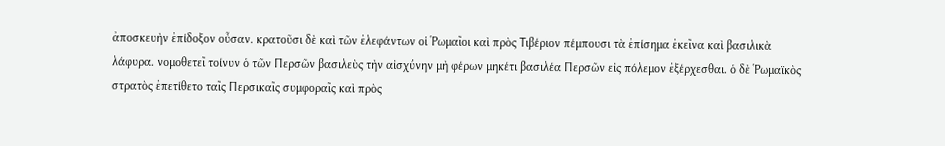ἀποσκευὴν ἐπίδοξον οὖσαν. κρατοῦσι δὲ καὶ τῶν ἐλεφάντων οἱ Ῥωμαῖοι καὶ πρὸς Τιβέριον πέμπουσι τὰ ἐπίσημα ἐκεῖνα καὶ βασιλικὰ λάφυρα. νομοθετεῖ τοίνυν ὁ τῶν Περσῶν βασιλεὺς τὴν αἰσχύνην μὴ φέρων μηκέτι βασιλέα Περσῶν εἰς πόλεμον ἐξέρχεσθαι. ὁ δὲ Ῥωμαϊκὸς στρατὸς ἐπετίθετο ταῖς Περσικαῖς συμφοραῖς καὶ πρὸς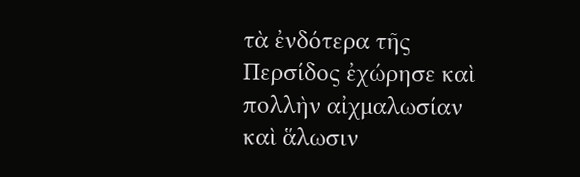τὰ ἐνδότερα τῆς Περσίδος ἐχώρησε καὶ πολλὴν αἰχμαλωσίαν καὶ ἅλωσιν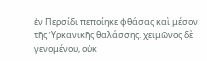ἐν Περσίδι πεποίηκε φθάσας καὶ μέσον τῆς Ὑρκανικῆς θαλάσσης. χειμῶνος δὲ γενομένου, οὐκ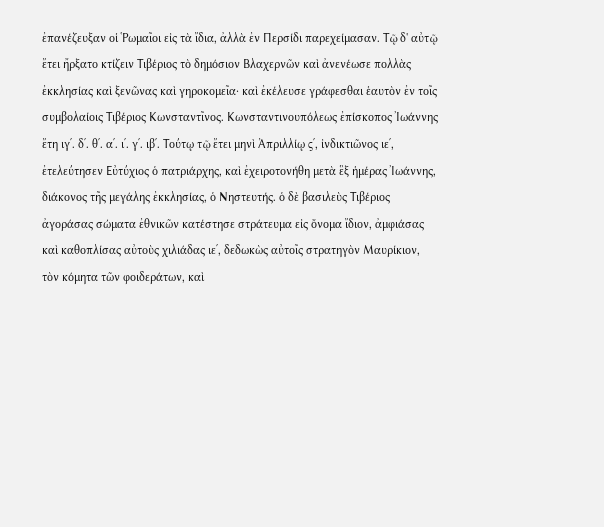ἐπανέζευξαν οἱ Ῥωμαῖοι εἰς τὰ ἴδια, ἀλλὰ ἐν Περσίδι παρεχείμασαν. Τῷ δ' αὐτῷ ἔτει ἤρξατο κτίζειν Τιβέριος τὸ δημόσιον Βλαχερνῶν καὶ ἀνενέωσε πολλὰς ἐκκλησίας καὶ ξενῶνας καὶ γηροκομεῖα· καὶ ἐκέλευσε γράφεσθαι ἑαυτὸν ἐν τοῖς συμβολαίοις Τιβέριος Κωνσταντῖνος. Κωνσταντινουπόλεως ἐπίσκοπος Ἰωάννης ἔτη ιγʹ. δʹ. θʹ. αʹ. ιʹ. γʹ. ιβʹ. Τούτῳ τῷ ἔτει μηνὶ Ἀπριλλίῳ ϛʹ, ἰνδικτιῶνος ιεʹ, ἐτελεύτησεν Εὐτύχιος ὁ πατριάρχης, καὶ ἐχειροτονήθη μετὰ ἓξ ἡμέρας Ἰωάννης, διάκονος τῆς μεγάλης ἐκκλησίας, ὁ Νηστευτής. ὁ δὲ βασιλεὺς Τιβέριος ἀγοράσας σώματα ἐθνικῶν κατέστησε στράτευμα εἰς ὄνομα ἴδιον, ἀμφιάσας καὶ καθοπλίσας αὐτοὺς χιλιάδας ιεʹ, δεδωκὼς αὐτοῖς στρατηγὸν Μαυρίκιον, τὸν κόμητα τῶν φοιδεράτων, καὶ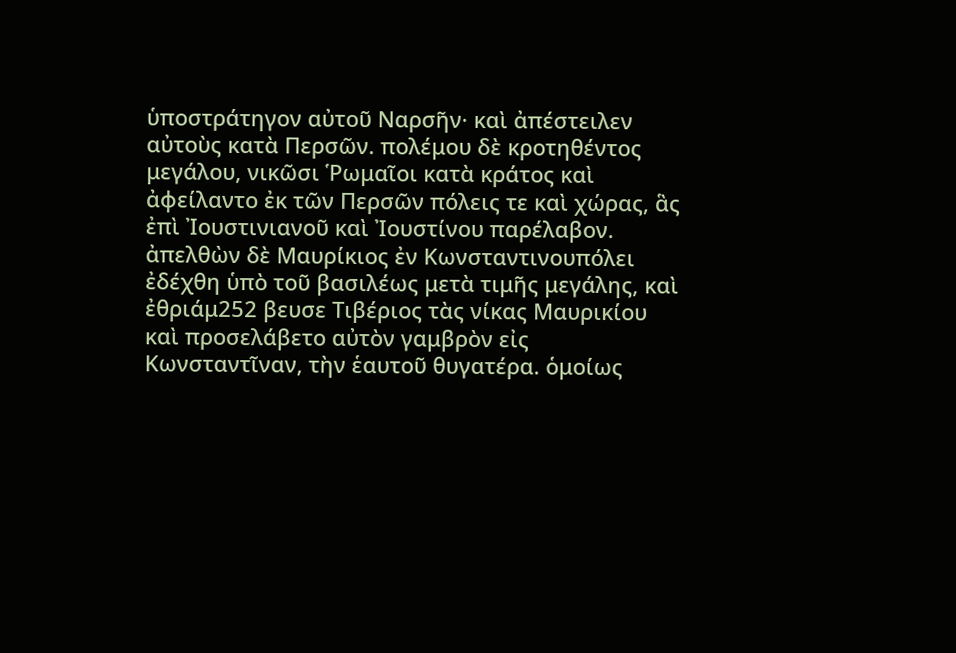ὑποστράτηγον αὐτοῦ Ναρσῆν· καὶ ἀπέστειλεν αὐτοὺς κατὰ Περσῶν. πολέμου δὲ κροτηθέντος μεγάλου, νικῶσι Ῥωμαῖοι κατὰ κράτος καὶ ἀφείλαντο ἐκ τῶν Περσῶν πόλεις τε καὶ χώρας, ἃς ἐπὶ Ἰουστινιανοῦ καὶ Ἰουστίνου παρέλαβον. ἀπελθὼν δὲ Μαυρίκιος ἐν Κωνσταντινουπόλει ἐδέχθη ὑπὸ τοῦ βασιλέως μετὰ τιμῆς μεγάλης, καὶ ἐθριάμ252 βευσε Τιβέριος τὰς νίκας Μαυρικίου καὶ προσελάβετο αὐτὸν γαμβρὸν εἰς Κωνσταντῖναν, τὴν ἑαυτοῦ θυγατέρα. ὁμοίως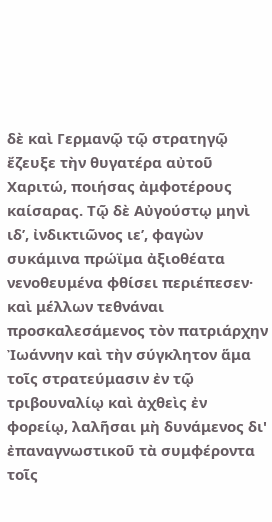δὲ καὶ Γερμανῷ τῷ στρατηγῷ ἔζευξε τὴν θυγατέρα αὐτοῦ Χαριτώ, ποιήσας ἀμφοτέρους καίσαρας. Τῷ δὲ Αὐγούστῳ μηνὶ ιδʹ, ἰνδικτιῶνος ιεʹ, φαγὼν συκάμινα πρώϊμα ἀξιοθέατα νενοθευμένα φθίσει περιέπεσεν· καὶ μέλλων τεθνάναι προσκαλεσάμενος τὸν πατριάρχην Ἰωάννην καὶ τὴν σύγκλητον ἅμα τοῖς στρατεύμασιν ἐν τῷ τριβουναλίῳ καὶ ἀχθεὶς ἐν φορείῳ, λαλῆσαι μὴ δυνάμενος δι' ἐπαναγνωστικοῦ τὰ συμφέροντα τοῖς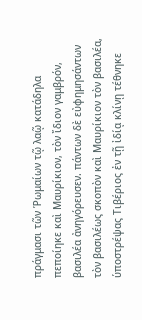πράγμασι τῶν Ῥωμαίων τῷ λαῷ κατάδηλα πεποίηκε καὶ Μαυρίκιον, τὸν ἴδιον γαμβρόν, βασιλέα ἀνηγόρευσεν. πάντων δὲ εὐφημησάντων τὸν βασιλέως σκοπὸν καὶ Μαυρίκιον τὸν βασιλέα, ὑποστρέψας Τιβέριος ἐν τῇ ἰδίᾳ κλίνῃ τέθνηκε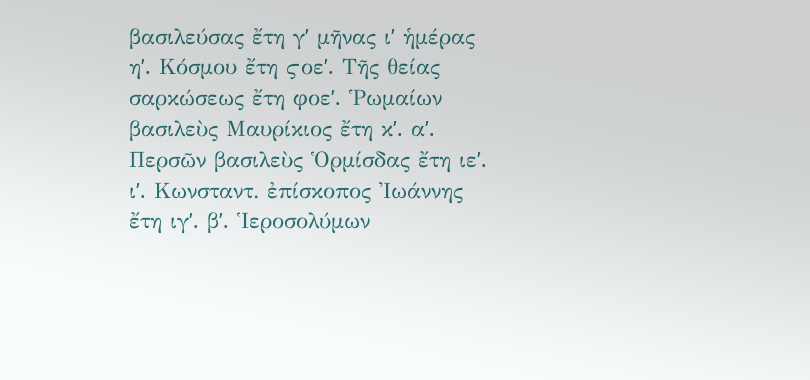βασιλεύσας ἔτη γʹ μῆνας ιʹ ἡμέρας ηʹ. Κόσμου ἔτη ϛοεʹ. Τῆς θείας σαρκώσεως ἔτη φοεʹ. Ῥωμαίων βασιλεὺς Μαυρίκιος ἔτη κʹ. αʹ. Περσῶν βασιλεὺς Ὁρμίσδας ἔτη ιεʹ. ιʹ. Κωνσταντ. ἐπίσκοπος Ἰωάννης ἔτη ιγʹ. βʹ. Ἱεροσολύμων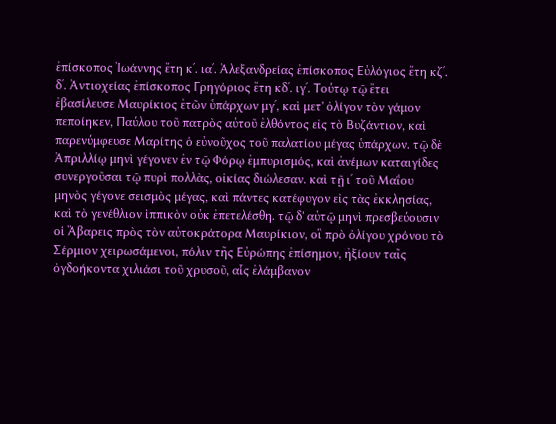ἐπίσκοπος Ἰωάννης ἔτη κʹ. ιαʹ. Ἀλεξανδρείας ἐπίσκοπος Εὐλόγιος ἔτη κζʹ. δʹ. Ἀντιοχείας ἐπίσκοπος Γρηγόριος ἔτη κδʹ. ιγʹ. Τούτῳ τῷ ἔτει ἐβασίλευσε Μαυρίκιος ἐτῶν ὑπάρχων μγʹ, καὶ μετ' ὀλίγον τὸν γάμον πεποίηκεν, Παύλου τοῦ πατρὸς αὐτοῦ ἐλθόντος εἰς τὸ Βυζάντιον, καὶ παρενύμφευσε Μαρίτης ὁ εὐνοῦχος τοῦ παλατίου μέγας ὑπάρχων. τῷ δὲ Ἀπριλλίῳ μηνὶ γέγονεν ἐν τῷ Φόρῳ ἐμπυρισμός, καὶ ἀνέμων καταιγίδες συνεργοῦσαι τῷ πυρὶ πολλὰς, οἰκίας διώλεσαν. καὶ τῇ ιʹ τοῦ Μαΐου μηνὸς γέγονε σεισμὸς μέγας, καὶ πάντες κατέφυγον εἰς τὰς ἐκκλησίας, καὶ τὸ γενέθλιον ἱππικὸν οὐκ ἐπετελέσθη. τῷ δ' αὐτῷ μηνὶ πρεσβεύουσιν οἱ Ἄβαρεις πρὸς τὸν αὐτοκράτορα Μαυρίκιον, οἳ πρὸ ὀλίγου χρόνου τὸ Σέρμιον χειρωσάμενοι, πόλιν τῆς Εὐρώπης ἐπίσημον, ἠξίουν ταῖς ὀγδοήκοντα χιλιάσι τοῦ χρυσοῦ, αἷς ἐλάμβανον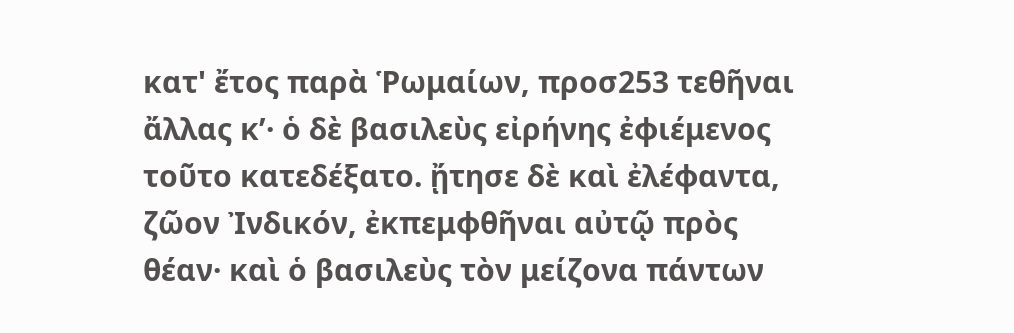κατ' ἔτος παρὰ Ῥωμαίων, προσ253 τεθῆναι ἄλλας κʹ· ὁ δὲ βασιλεὺς εἰρήνης ἐφιέμενος τοῦτο κατεδέξατο. ᾔτησε δὲ καὶ ἐλέφαντα, ζῶον Ἰνδικόν, ἐκπεμφθῆναι αὐτῷ πρὸς θέαν· καὶ ὁ βασιλεὺς τὸν μείζονα πάντων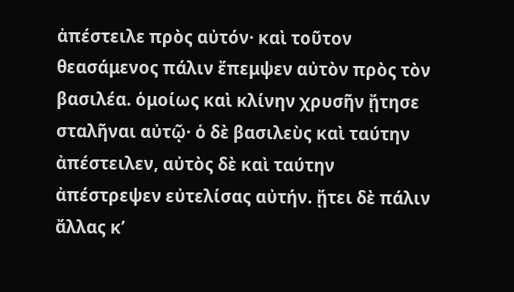ἀπέστειλε πρὸς αὐτόν· καὶ τοῦτον θεασάμενος πάλιν ἔπεμψεν αὐτὸν πρὸς τὸν βασιλέα. ὁμοίως καὶ κλίνην χρυσῆν ᾔτησε σταλῆναι αὐτῷ· ὁ δὲ βασιλεὺς καὶ ταύτην ἀπέστειλεν, αὐτὸς δὲ καὶ ταύτην ἀπέστρεψεν εὐτελίσας αὐτήν. ᾔτει δὲ πάλιν ἄλλας κʹ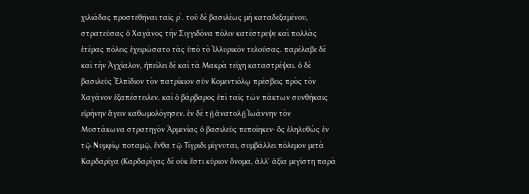χιλιάδας προστεθῆναι ταῖς ρʹ. τοῦ δὲ βασιλέως μὴ καταδεξαμένου, στρατεύσας ὁ Χαγάνος τὴν Σιγγιδόνα πόλιν κατέστρεψε καὶ πολλὰς ἑτέρας πόλεις ἐχειρώσατο τὰς ὑπὸ τὸ Ἰλλυρικὸν τελούσας. παρέλαβε δὲ καὶ τὴν Ἀγχίαλον, ἠπείλει δὲ καὶ τὰ Μακρὰ τείχη καταστρέψαι. ὁ δὲ βασιλεὺς Ἐλπίδιον τὸν πατρίκιον σὺν Κομεντιόλῳ πρέσβεις πρὸς τὸν Χαγάνον ἐξαπέστειλεν. καὶ ὁ βάρβαρος ἐπὶ ταῖς τῶν πάκτων συνθήκαις εἰρήνην ἄγειν καθωμολόγησεν. ἐν δὲ τῇ ἀνατολῇ Ἰωάννην τὸν Μυστάκωνα στρατηγὸν Ἀρμενίας ὁ βασιλεὺς πεποίηκεν· ὃς ἐληλυθὼς ἐν τῷ Νυμφίῳ ποταμῷ, ἔνθα τῷ Τίγριδι μίγνυται, συμβάλλει πόλεμον μετὰ Καρδαρίγα (Καρδαρίγας δὲ οὐκ ἔστι κύριον ὄνομα, ἀλλ' ἀξία μεγίστη παρὰ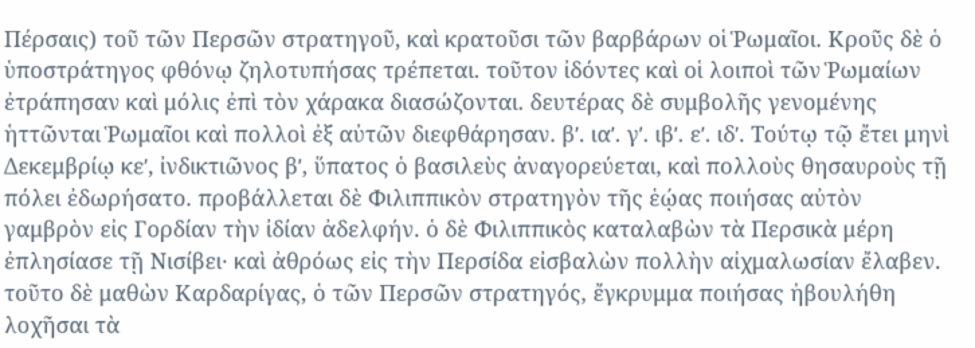Πέρσαις) τοῦ τῶν Περσῶν στρατηγοῦ, καὶ κρατοῦσι τῶν βαρβάρων οἱ Ῥωμαῖοι. Κροῦς δὲ ὁ ὑποστράτηγος φθόνῳ ζηλοτυπήσας τρέπεται. τοῦτον ἰδόντες καὶ οἱ λοιποὶ τῶν Ῥωμαίων ἐτράπησαν καὶ μόλις ἐπὶ τὸν χάρακα διασώζονται. δευτέρας δὲ συμβολῆς γενομένης ἡττῶνται Ῥωμαῖοι καὶ πολλοὶ ἐξ αὐτῶν διεφθάρησαν. βʹ. ιαʹ. γʹ. ιβʹ. εʹ. ιδʹ. Τούτῳ τῷ ἔτει μηνὶ Δεκεμβρίῳ κεʹ, ἰνδικτιῶνος βʹ, ὕπατος ὁ βασιλεὺς ἀναγορεύεται, καὶ πολλοὺς θησαυροὺς τῇ πόλει ἐδωρήσατο. προβάλλεται δὲ Φιλιππικὸν στρατηγὸν τῆς ἑῴας ποιήσας αὐτὸν γαμβρὸν εἰς Γορδίαν τὴν ἰδίαν ἀδελφήν. ὁ δὲ Φιλιππικὸς καταλαβὼν τὰ Περσικὰ μέρη ἐπλησίασε τῇ Νισίβει· καὶ ἀθρόως εἰς τὴν Περσίδα εἰσβαλὼν πολλὴν αἰχμαλωσίαν ἔλαβεν. τοῦτο δὲ μαθὼν Καρδαρίγας, ὁ τῶν Περσῶν στρατηγός, ἔγκρυμμα ποιήσας ἠβουλήθη λοχῆσαι τὰ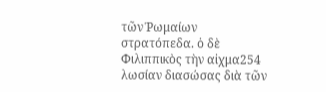τῶν Ῥωμαίων στρατόπεδα. ὁ δὲ Φιλιππικὸς τὴν αἰχμα254 λωσίαν διασώσας διὰ τῶν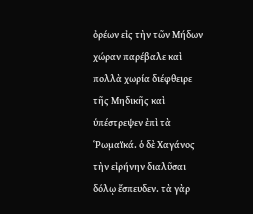ὀρέων εἰς τὴν τῶν Μήδων χώραν παρέβαλε καὶ πολλὰ χωρία διέφθειρε τῆς Μηδικῆς καὶ ὑπέστρεψεν ἐπὶ τὰ Ῥωμαϊκά. ὁ δὲ Χαγάνος τὴν εἰρήνην διαλῦσαι δόλῳ ἔσπευδεν. τὰ γὰρ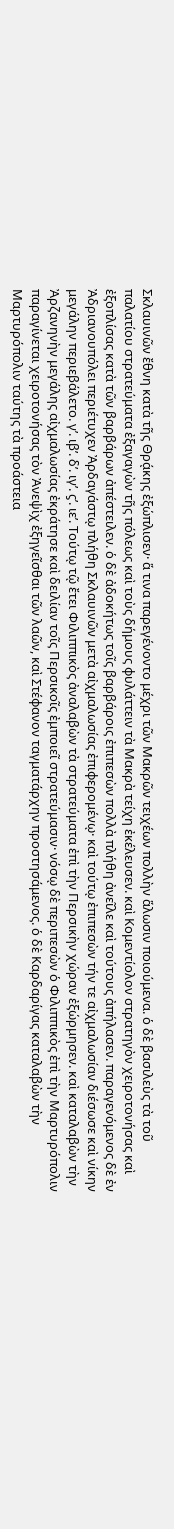Σκλαυινῶν ἔθνη κατὰ τῆς Θρᾴκης ἐξώπλισεν· ἅ τινα παρεγένοντο μέχρι τῶν Μακρῶν τειχέων πολλὴν ἅλωσιν ποιούμενα. ὁ δὲ βασιλεὺς τὰ τοῦ παλατίου στρατεύματα ἐξαγαγὼν τῆς πόλεως καὶ τοὺς δήμους φυλάττειν τὰ Μακρὰ τείχη ἐκέλευσεν. καὶ Κομεντίολον στρατηγὸν χειροτονήσας καὶ ἐξοπλίσας κατὰ τῶν βαρβάρων ἀπέστειλεν. ὁ δὲ ἀδοκήτως τοῖς βαρβάροις ἐπιπεσὼν πολλὰ πλήθη ἀνεῖλε καὶ τούτους ἀπήλασεν. παραγενόμενος δὲ ἐν Ἀδριανουπόλει περιέτυχεν Ἀρδαγάστῳ πλήθη Σκλαυινῶν μετὰ αἰχμαλωσίας ἐπιφερομένῳ· καὶ τούτῳ ἐπιπεσὼν τήν τε αἰχμαλωσίαν διέσωσε καὶ νίκην μεγάλην περιεβάλετο. γʹ. ιβʹ. δʹ. ιγʹ. ϛʹ. ιεʹ. Τούτῳ τῷ ἔτει Φιλιππικὸς ἀναλαβὼν τὰ στρατεύματα ἐπὶ τὴν Περσικὴν χώραν ἐξώρμησεν. καὶ καταλαβὼν τὴν Ἀρζανηνὴν μεγάλης αἰχμαλωσίας ἐκράτησε καὶ δειλίαν τοῖς Περσικοῖς ἐμποιεῖ στρατεύμασιν· νόσῳ δὲ περιπεσὼν ὁ Φιλιππικὸς ἐπὶ τὴν Μαρτυρόπολιν παραγίνεται χειροτονήσας τὸν Ἀνεψὶχ ἐξηγεῖσθαι τῶν λαῶν, καὶ Στέφανον ταγματάρχην προστησάμενος. ὁ δὲ Καρδαρίγας καταλαβὼν τὴν Μαρτυρόπολιν ταύτης τὰ προάστεια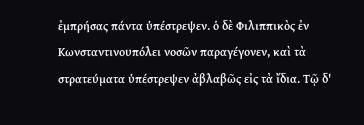ἐμπρήσας πάντα ὑπέστρεψεν. ὁ δὲ Φιλιππικὸς ἐν Κωνσταντινουπόλει νοσῶν παραγέγονεν, καὶ τὰ στρατεύματα ὑπέστρεψεν ἀβλαβῶς εἰς τὰ ἴδια. Τῷ δ'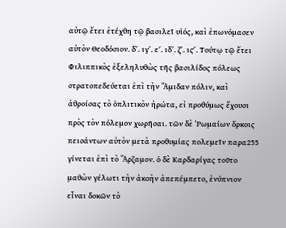αὐτῷ ἔτει ἐτέχθη τῷ βασιλεῖ υἱός, καὶ ἐπωνόμασεν αὐτὸν Θεοδόσιον. δʹ. ιγʹ. εʹ. ιδʹ. ζʹ. ιϛʹ. Τούτῳ τῷ ἔτει Φιλιππικὸς ἐξεληλυθὼς τῆς βασιλίδος πόλεως στρατοπεδεύεται ἐπὶ τὴν Ἄμιδαν πόλιν, καὶ ἀθροίσας τὸ ὁπλιτικὸν ἠρώτα, εἰ προθύμως ἔχουσι πρὸς τὸν πόλεμον χωρῆσαι. τῶν δὲ Ῥωμαίων ὅρκοις πεισάντων αὐτὸν μετὰ προθυμίας πολεμεῖν παρα255 γίνεται ἐπὶ τὸ Ἄρζαμον. ὁ δὲ Καρδαρίγας τοῦτο μαθὼν γέλωτι τὴν ἀκοὴν ἀπεπέμπετο, ἐνύπνιον εἶναι δοκῶν τὸ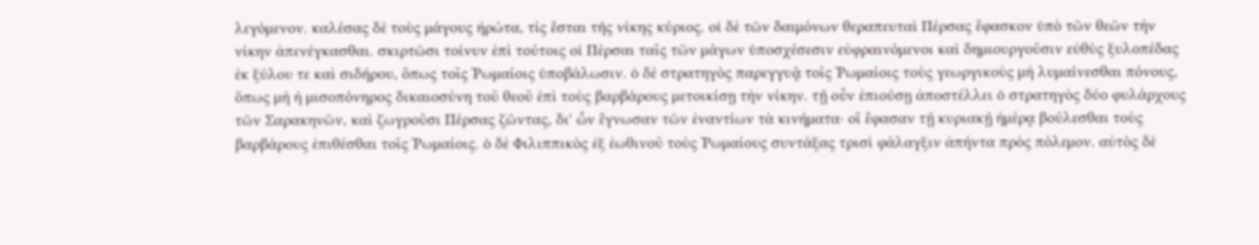λεγόμενον. καλέσας δὲ τοὺς μάγους ἠρώτα, τίς ἔσται τῆς νίκης κύριος. οἱ δὲ τῶν δαιμόνων θεραπευταὶ Πέρσας ἔφασκον ὑπὸ τῶν θεῶν τὴν νίκην ἀπενέγκασθαι. σκιρτῶσι τοίνυν ἐπὶ τούτοις οἱ Πέρσαι ταῖς τῶν μάγων ὑποσχέσεσιν εὐφραινόμενοι καὶ δημιουργοῦσιν εὐθὺς ξυλοπέδας ἐκ ξύλου τε καὶ σιδήρου, ὅπως τοῖς Ῥωμαίοις ὑποβάλωσιν. ὁ δὲ στρατηγὸς παρεγγυᾷ τοῖς Ῥωμαίοις τοὺς γεωργικοὺς μὴ λυμαίνεσθαι πόνους, ὅπως μὴ ἡ μισοπόνηρος δικαιοσύνη τοῦ θεοῦ ἐπὶ τοὺς βαρβάρους μετοικίσῃ τὴν νίκην. τῇ οὖν ἐπιούσῃ ἀποστέλλει ὁ στρατηγὸς δύο φυλάρχους τῶν Σαρακηνῶν, καὶ ζωγροῦσι Πέρσας ζῶντας, δι' ὧν ἔγνωσαν τῶν ἐναντίων τὰ κινήματα· οἳ ἔφασαν τῇ κυριακῇ ἡμέρᾳ βούλεσθαι τοὺς βαρβάρους ἐπιθέσθαι τοῖς Ῥωμαίοις. ὁ δὲ Φιλιππικὸς ἐξ ἑωθινοῦ τοὺς Ῥωμαίους συντάξας τρισὶ φάλαγξιν ἀπήντα πρὸς πόλεμον. αὐτὸς δὲ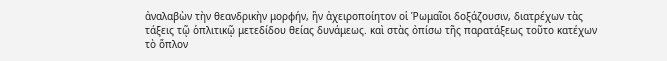ἀναλαβὼν τὴν θεανδρικὴν μορφήν, ἣν ἀχειροποίητον οἱ Ῥωμαῖοι δοξάζουσιν, διατρέχων τὰς τάξεις τῷ ὁπλιτικῷ μετεδίδου θείας δυνάμεως. καὶ στὰς ὀπίσω τῆς παρατάξεως τοῦτο κατέχων τὸ ὅπλον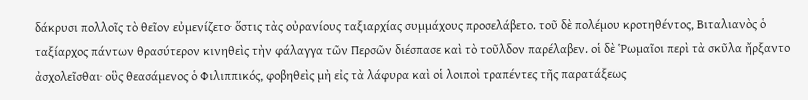δάκρυσι πολλοῖς τὸ θεῖον εὐμενίζετο· ὅστις τὰς οὐρανίους ταξιαρχίας συμμάχους προσελάβετο. τοῦ δὲ πολέμου κροτηθέντος, Βιταλιανὸς ὁ ταξίαρχος πάντων θρασύτερον κινηθεὶς τὴν φάλαγγα τῶν Περσῶν διέσπασε καὶ τὸ τοῦλδον παρέλαβεν. οἱ δὲ Ῥωμαῖοι περὶ τὰ σκῦλα ἤρξαντο ἀσχολεῖσθαι· οὓς θεασάμενος ὁ Φιλιππικός, φοβηθεὶς μὴ εἰς τὰ λάφυρα καὶ οἱ λοιποὶ τραπέντες τῆς παρατάξεως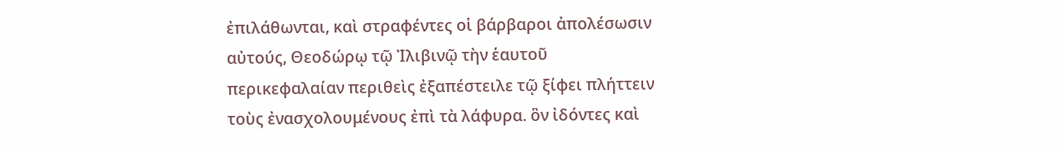ἐπιλάθωνται, καὶ στραφέντες οἱ βάρβαροι ἀπολέσωσιν αὐτούς, Θεοδώρῳ τῷ Ἰλιβινῷ τὴν ἑαυτοῦ περικεφαλαίαν περιθεὶς ἐξαπέστειλε τῷ ξίφει πλήττειν τοὺς ἐνασχολουμένους ἐπὶ τὰ λάφυρα. ὃν ἰδόντες καὶ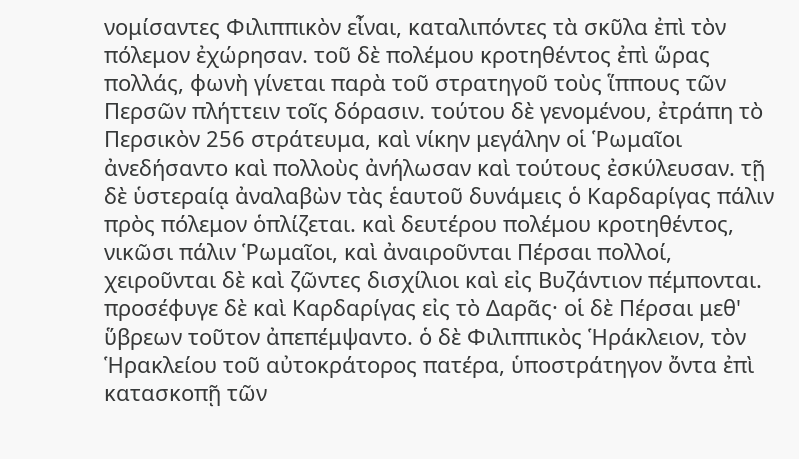νομίσαντες Φιλιππικὸν εἶναι, καταλιπόντες τὰ σκῦλα ἐπὶ τὸν πόλεμον ἐχώρησαν. τοῦ δὲ πολέμου κροτηθέντος ἐπὶ ὥρας πολλάς, φωνὴ γίνεται παρὰ τοῦ στρατηγοῦ τοὺς ἵππους τῶν Περσῶν πλήττειν τοῖς δόρασιν. τούτου δὲ γενομένου, ἐτράπη τὸ Περσικὸν 256 στράτευμα, καὶ νίκην μεγάλην οἱ Ῥωμαῖοι ἀνεδήσαντο καὶ πολλοὺς ἀνήλωσαν καὶ τούτους ἐσκύλευσαν. τῇ δὲ ὑστεραίᾳ ἀναλαβὼν τὰς ἑαυτοῦ δυνάμεις ὁ Καρδαρίγας πάλιν πρὸς πόλεμον ὁπλίζεται. καὶ δευτέρου πολέμου κροτηθέντος, νικῶσι πάλιν Ῥωμαῖοι, καὶ ἀναιροῦνται Πέρσαι πολλοί, χειροῦνται δὲ καὶ ζῶντες δισχίλιοι καὶ εἰς Βυζάντιον πέμπονται. προσέφυγε δὲ καὶ Καρδαρίγας εἰς τὸ Δαρᾶς· οἱ δὲ Πέρσαι μεθ' ὕβρεων τοῦτον ἀπεπέμψαντο. ὁ δὲ Φιλιππικὸς Ἡράκλειον, τὸν Ἡρακλείου τοῦ αὐτοκράτορος πατέρα, ὑποστράτηγον ὄντα ἐπὶ κατασκοπῇ τῶν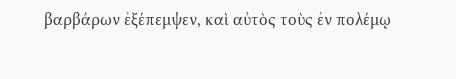βαρβάρων ἐξέπεμψεν, καὶ αὐτὸς τοὺς ἐν πολέμῳ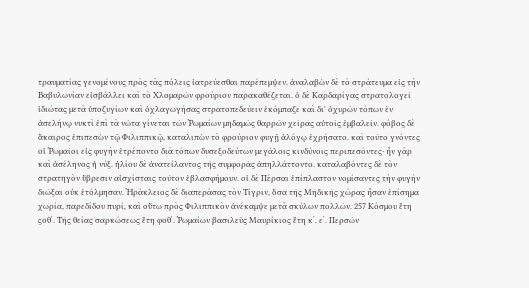τραυματίας γενομένους πρὸς τὰς πόλεις ἰατρεύεσθαι παρέπεμψεν. ἀναλαβὼν δὲ τὸ στράτευμα εἰς τὴν Βαβυλωνίαν εἰσβάλλει καὶ τὸ Χλομαρῶν φρούριον παρακαθέζεται. ὁ δὲ Καρδαρίγας στρατολογεῖ ἰδιώτας μετὰ ὑποζυγίων καὶ ὀχλαγωγήσας στρατοπεδεύειν ἐκόμπαζε καὶ δι' ὀχυρῶν τόπων ἐν ἀσελήνῳ νυκτὶ ἐπὶ τὰ νῶτα γίνεται τῶν Ῥωμαίων μηδαμῶς θαρρῶν χεῖρας αὐτοῖς ἐμβαλεῖν. φόβος δὲ ἄκαιρος ἐπιπεσὼν τῷ Φιλιππικῷ, καταλιπὼν τὸ φρούριον φυγῇ ἀλόγῳ ἐχρήσατο. καὶ τοῦτο γνόντες οἱ Ῥωμαῖοι εἰς φυγὴν ἐτρέποντο διὰ τόπων δυσεξοδεύτων μεγάλοις κινδύνοις περιπεσόντες· ἦν γὰρ καὶ ἀσέληνος ἡ νύξ. ἡλίου δὲ ἀνατείλαντος τῆς συμφορᾶς ἀπηλλάττοντο. καταλαβόντες δὲ τὸν στρατηγὸν ὕβρεσιν αἰσχίσταις τοῦτον ἐβλασφήμουν. οἱ δὲ Πέρσαι ἐπίπλαστον νομίσαντες τὴν φυγὴν διῶξαι οὐκ ἐτόλμησαν. Ἡράκλειος δὲ διαπεράσας τὸν Τίγριν, ὅσα τῆς Μηδικῆς χώρας ἦσαν ἐπίσημα χωρία, παρεδίδου πυρί, καὶ οὕτω πρὸς Φιλιππικὸν ἀνέκαμψε μετὰ σκύλων πολλῶν. 257 Κόσμου ἔτη ϛοθʹ. Τῆς θείας σαρκώσεως ἔτη φοθʹ. Ῥωμαίων βασιλεὺς Μαυρίκιος ἔτη κʹ. εʹ. Περσῶν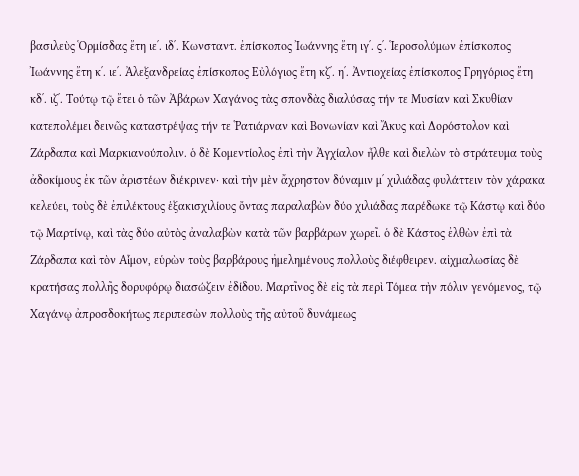βασιλεὺς Ὁρμίσδας ἔτη ιεʹ. ιδʹ. Κωνσταντ. ἐπίσκοπος Ἰωάννης ἔτη ιγʹ. ϛʹ. Ἱεροσολύμων ἐπίσκοπος Ἰωάννης ἔτη κʹ. ιεʹ. Ἀλεξανδρείας ἐπίσκοπος Εὐλόγιος ἔτη κζʹ. ηʹ. Ἀντιοχείας ἐπίσκοπος Γρηγόριος ἔτη κδʹ. ιζʹ. Τούτῳ τῷ ἔτει ὁ τῶν Ἀβάρων Χαγάνος τὰς σπονδὰς διαλύσας τήν τε Μυσίαν καὶ Σκυθίαν κατεπολέμει δεινῶς καταστρέψας τήν τε Ῥατιάρναν καὶ Βονωνίαν καὶ Ἄκυς καὶ Δορόστολον καὶ Ζάρδαπα καὶ Μαρκιανούπολιν. ὁ δὲ Κομεντίολος ἐπὶ τὴν Ἀγχίαλον ἦλθε καὶ διελὼν τὸ στράτευμα τοὺς ἀδοκίμους ἐκ τῶν ἀριστέων διέκρινεν· καὶ τὴν μὲν ἄχρηστον δύναμιν μʹ χιλιάδας φυλάττειν τὸν χάρακα κελεύει, τοὺς δὲ ἐπιλέκτους ἑξακισχιλίους ὄντας παραλαβὼν δύο χιλιάδας παρέδωκε τῷ Κάστῳ καὶ δύο τῷ Μαρτίνῳ, καὶ τὰς δύο αὐτὸς ἀναλαβὼν κατὰ τῶν βαρβάρων χωρεῖ. ὁ δὲ Κάστος ἐλθὼν ἐπὶ τὰ Ζάρδαπα καὶ τὸν Αἷμον, εὑρὼν τοὺς βαρβάρους ἠμελημένους πολλοὺς διέφθειρεν. αἰχμαλωσίας δὲ κρατήσας πολλῆς δορυφόρῳ διασώζειν ἐδίδου. Μαρτῖνος δὲ εἰς τὰ περὶ Τόμεα τὴν πόλιν γενόμενος, τῷ Χαγάνῳ ἀπροσδοκήτως περιπεσὼν πολλοὺς τῆς αὐτοῦ δυνάμεως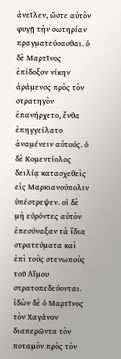ἀνεῖλεν, ὥστε αὐτὸν φυγῇ τὴν σωτηρίαν πραγματεύσασθαι. ὁ δὲ Μαρτῖνος ἐπίδοξον νίκην ἀράμενος πρὸς τὸν στρατηγὸν ἐπανήρχετο, ἔνθα ἐπηγγείλατο ἀναμένειν αὐτούς. ὁ δὲ Κομεντίολος δειλίᾳ κατασχεθεὶς εἰς Μαρκιανούπολιν ὑπέστρεψεν. οἱ δὲ μὴ εὑρόντες αὐτὸν ἐπεσύναξαν τὰ ἴδια στρατεύματα καὶ ἐπὶ τοὺς στενωποὺς τοῦ Αἵμου στρατοπεδεύονται. ἰδὼν δὲ ὁ Μαρτῖνος τὸν Χαγάνον διαπερῶντα τὸν ποταμὸν πρὸς τὸν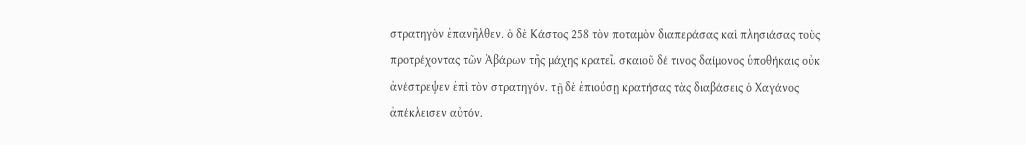στρατηγὸν ἐπανῆλθεν. ὁ δὲ Κάστος 258 τὸν ποταμὸν διαπεράσας καὶ πλησιάσας τοὺς προτρέχοντας τῶν Ἀβάρων τῆς μάχης κρατεῖ. σκαιοῦ δέ τινος δαίμονος ὑποθήκαις οὐκ ἀνέστρεψεν ἐπὶ τὸν στρατηγόν. τῇ δὲ ἐπιούσῃ κρατήσας τὰς διαβάσεις ὁ Χαγάνος ἀπέκλεισεν αὐτόν.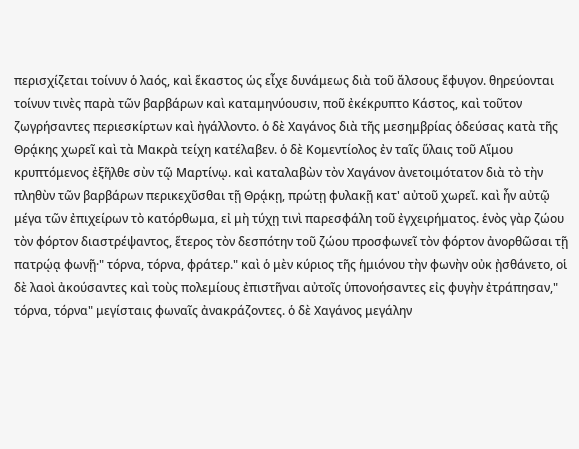περισχίζεται τοίνυν ὁ λαός, καὶ ἕκαστος ὡς εἶχε δυνάμεως διὰ τοῦ ἄλσους ἔφυγον. θηρεύονται τοίνυν τινὲς παρὰ τῶν βαρβάρων καὶ καταμηνύουσιν, ποῦ ἐκέκρυπτο Κάστος, καὶ τοῦτον ζωγρήσαντες περιεσκίρτων καὶ ἠγάλλοντο. ὁ δὲ Χαγάνος διὰ τῆς μεσημβρίας ὁδεύσας κατὰ τῆς Θρᾴκης χωρεῖ καὶ τὰ Μακρὰ τείχη κατέλαβεν. ὁ δὲ Κομεντίολος ἐν ταῖς ὕλαις τοῦ Αἵμου κρυπτόμενος ἐξῆλθε σὺν τῷ Μαρτίνῳ. καὶ καταλαβὼν τὸν Χαγάνον ἀνετοιμότατον διὰ τὸ τὴν πληθὺν τῶν βαρβάρων περικεχῦσθαι τῇ Θρᾴκῃ, πρώτῃ φυλακῇ κατ' αὐτοῦ χωρεῖ. καὶ ἦν αὐτῷ μέγα τῶν ἐπιχείρων τὸ κατόρθωμα, εἰ μὴ τύχῃ τινὶ παρεσφάλη τοῦ ἐγχειρήματος. ἑνὸς γὰρ ζώου τὸν φόρτον διαστρέψαντος, ἕτερος τὸν δεσπότην τοῦ ζώου προσφωνεῖ τὸν φόρτον ἀνορθῶσαι τῇ πατρῴᾳ φωνῇ·" τόρνα, τόρνα, φράτερ." καὶ ὁ μὲν κύριος τῆς ἡμιόνου τὴν φωνὴν οὐκ ᾐσθάνετο, οἱ δὲ λαοὶ ἀκούσαντες καὶ τοὺς πολεμίους ἐπιστῆναι αὐτοῖς ὑπονοήσαντες εἰς φυγὴν ἐτράπησαν," τόρνα, τόρνα" μεγίσταις φωναῖς ἀνακράζοντες. ὁ δὲ Χαγάνος μεγάλην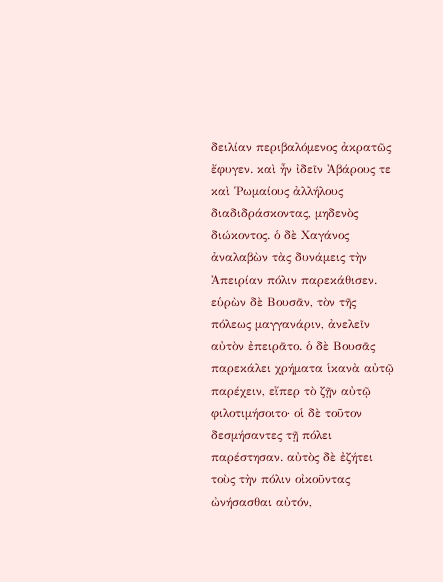δειλίαν περιβαλόμενος ἀκρατῶς ἔφυγεν. καὶ ἦν ἰδεῖν Ἀβάρους τε καὶ Ῥωμαίους ἀλλήλους διαδιδράσκοντας, μηδενὸς διώκοντος. ὁ δὲ Χαγάνος ἀναλαβὼν τὰς δυνάμεις τὴν Ἀπειρίαν πόλιν παρεκάθισεν. εὑρὼν δὲ Βουσᾶν, τὸν τῆς πόλεως μαγγανάριν, ἀνελεῖν αὐτὸν ἐπειρᾶτο. ὁ δὲ Βουσᾶς παρεκάλει χρήματα ἱκανὰ αὐτῷ παρέχειν, εἴπερ τὸ ζῇν αὐτῷ φιλοτιμήσοιτο· οἱ δὲ τοῦτον δεσμήσαντες τῇ πόλει παρέστησαν. αὐτὸς δὲ ἐζήτει τοὺς τὴν πόλιν οἰκοῦντας ὠνήσασθαι αὐτόν,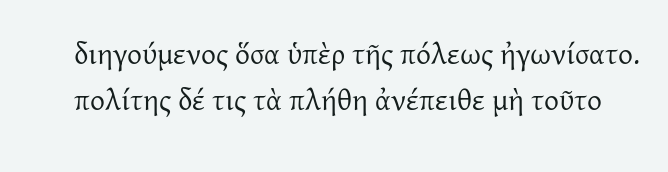διηγούμενος ὅσα ὑπὲρ τῆς πόλεως ἠγωνίσατο. πολίτης δέ τις τὰ πλήθη ἀνέπειθε μὴ τοῦτο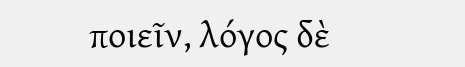ποιεῖν, λόγος δὲ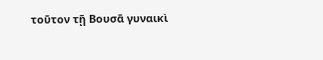τοῦτον τῇ Βουσᾶ γυναικὶ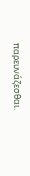παρευνάζεσθαι.